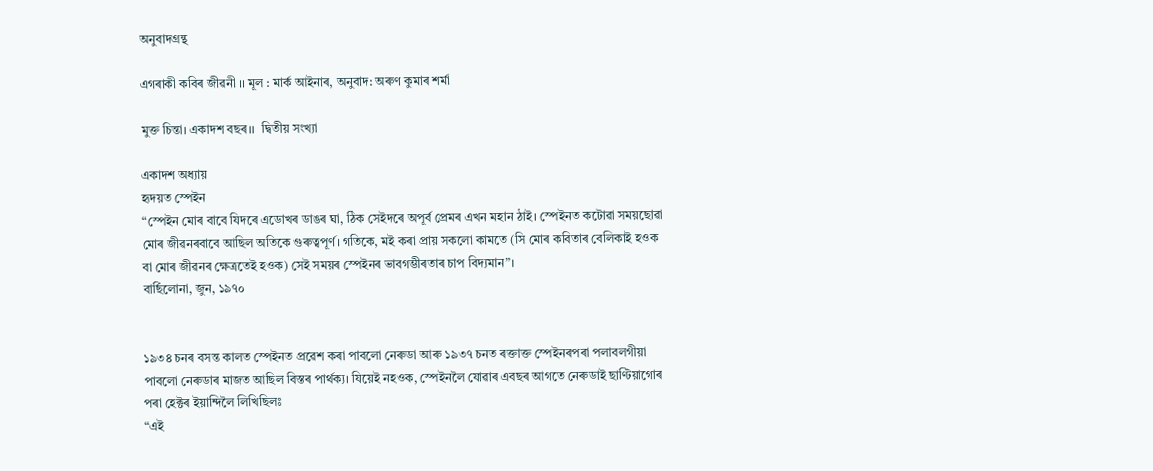অনুবাদগ্ৰন্থ

এগৰাকী কবিৰ জীৱনী ।। মূল : মাৰ্ক আইনাৰ, অনুবাদ: অৰুণ কুমাৰ শৰ্মা

মুক্ত চিন্তা। একাদশ বছৰ।।  দ্বিতীয় সংখ্যা

একাদশ অধ্যায়
হৃদয়ত স্পেইন
“স্পেইন মোৰ বাবে যিদৰে এডোখৰ ডাঙৰ ঘা, ঠিক সেইদৰে অপূৰ্ব প্ৰেমৰ এখন মহান ঠাই। স্পেইনত কটোৱা সময়ছোৱা মোৰ জীৱনৰবাবে আছিল অতিকে গুৰুত্বপূৰ্ণ। গতিকে, মই কৰা প্ৰায় সকলো কামতে (সি মোৰ কবিতাৰ বেলিকাই হওক বা মোৰ জীৱনৰ ক্ষেত্ৰতেই হওক) সেই সময়ৰ স্পেইনৰ ভাবগম্ভীৰতাৰ চাপ বিদ্যমান”।
বাৰ্ছিলোনা, জুন, ১৯৭০


১৯৩৪ চনৰ বসন্ত কালত স্পেইনত প্ৰৱেশ কৰা পাবলো নেৰুডা আৰু ১৯৩৭ চনত ৰক্তাক্ত স্পেইনৰপৰা পলাবলগীয়া পাবলো নেৰুডাৰ মাজত আছিল বিস্তৰ পাৰ্থক্য। যিয়েই নহওক, স্পেইনলৈ যোৱাৰ এবছৰ আগতে নেৰুডাই ছাণ্টিয়াগোৰ পৰা হেক্টৰ ইয়ান্দিলৈ লিখিছিলঃ
“এই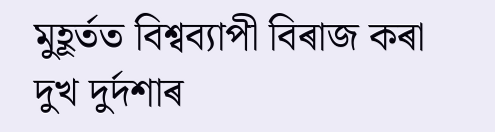মুহূৰ্তত বিশ্বব্যাপী বিৰাজ কৰা দুখ দুর্দশাৰ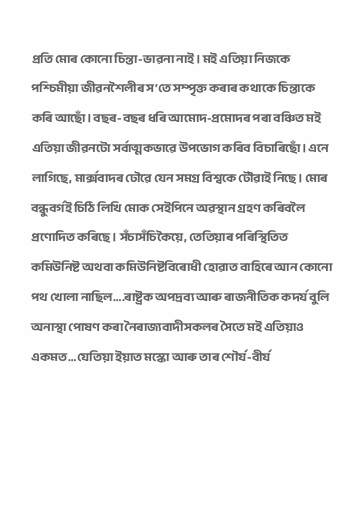প্ৰতি মোৰ কোনো চিন্তা-ভাৱনা নাই। ম‍ই এতিয়া নিজকে পশ্চিমীয়া জীৱনশৈলীৰ স’তে সম্পৃক্ত কৰাৰ কথাকে চিন্তাকে কৰি আছোঁ। বছৰ-বছৰ ধৰি আমোদ-প্রমোদৰ পৰা বঞ্চিত মই এতিয়া জীৱনটো সৰ্বাত্মকভাৱে উপভোগ কৰিব বিচাৰিছোঁ। এনে লাগিছে, মার্ক্সবাদৰ ঢৌৱে যেন সমগ্ৰ বিশ্বকে টৌৱাই নিছে। মোৰ বন্ধুবৰ্গই চিঠি লিখি মোক সেইপিনে অৱস্থান গ্ৰহণ কৰিবলৈ প্ৰণোদিত কৰিছে। সঁচাসঁচিকৈয়ে, তেতিয়াৰ পৰিস্থিতিত কমিউনিষ্ট অথবা কমিউনিষ্টবিৰোধী হোৱাত বাহিৰে আন কোনো পথ খোলা নাছিল….ৰাষ্ট্ৰক অপদ্ৰব্য আৰু ৰাজনীতিক কদৰ্য বুলি অনাস্থা পোষণ কৰা নৈৰাজ্যবাদীসকলৰ সৈতে মই এতিয়াও একমত…যেতিয়া ইয়াত মস্কো আৰু তাৰ শৌর্য-বীর্য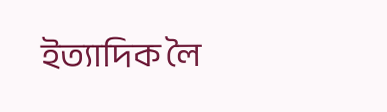ইত্যাদিক লৈ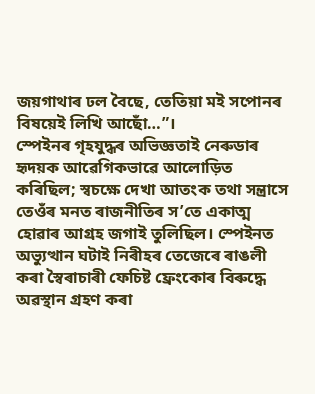জয়গাথাৰ ঢল বৈছে, তেতিয়া মই সপোনৰ বিষয়েই লিখি আছোঁ…”।
স্পেইনৰ গৃহযুদ্ধৰ অভিজ্ঞতাই নেৰুডাৰ হৃদয়ক আৱেগিকভাৱে আলোড়িত কৰিছিল; স্বচক্ষে দেখা আতংক তথা সন্ত্রাসে তেওঁৰ মনত ৰাজনীতিৰ স’তে একাত্ম হোৱাৰ আগ্ৰহ জগাই তুলিছিল। স্পেইনত অভ্যুত্থান ঘটাই নিৰীহৰ তেজেৰে ৰাঙলী কৰা স্বৈৰাচাৰী ফেচিষ্ট ফ্ৰেংকোৰ বিৰুদ্ধে অৱস্থান গ্ৰহণ কৰা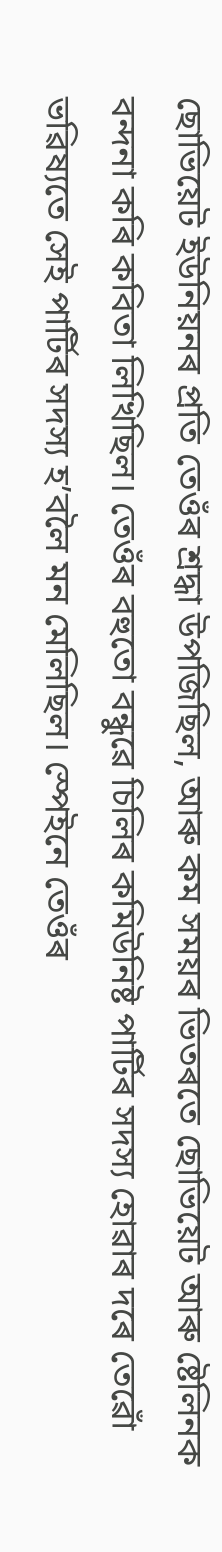ছোভিয়েট ইউনিয়নৰ প্ৰতি তেওঁৰ শ্ৰদ্ধা উপজিছিল, আৰু কম সময়ৰ ভিতৰতে ছোভিয়েট আৰু ষ্টেলিনক বন্দনা কৰি কবিতা লিখিছিল। তেওঁৰ বহুতো বন্ধুৱে চিলিৰ কমিউনিষ্ট পাৰ্টিৰ সদস্য হোৱাৰ দৰে তেৱোঁ ভৱিষ্যতে সেই পাৰ্টিৰ সদস্য হ’বলৈ মন মেলিছিল। স্পেইনে তেওঁৰ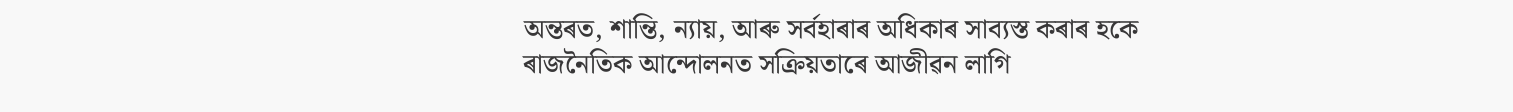অন্তৰত, শান্তি, ন্যায়, আৰু সৰ্বহাৰাৰ অধিকাৰ সাব্যস্ত কৰাৰ হকে ৰাজনৈতিক আন্দোলনত সক্ৰিয়তাৰে আজীৱন লাগি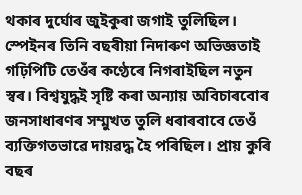থকাৰ দুৰ্ঘোৰ জুইকুৰা জগাই তুলিছিল।
স্পেইনৰ তিনি বছৰীয়া নিদাৰুণ অভিজ্ঞতাই গঢ়িপিটি তেওঁৰ কণ্ঠেৰে নিগৰাইছিল নতুন স্বৰ। বিশ্বযুদ্ধই সৃষ্টি কৰা অন্যায় অবিচাৰবোৰ জনসাধাৰণৰ সম্মুখত তুলি ধৰাৰবাবে তেওঁ ব্যক্তিগতভাৱে দায়ৱদ্ধ হৈ পৰিছিল। প্ৰায় কুৰি বছৰ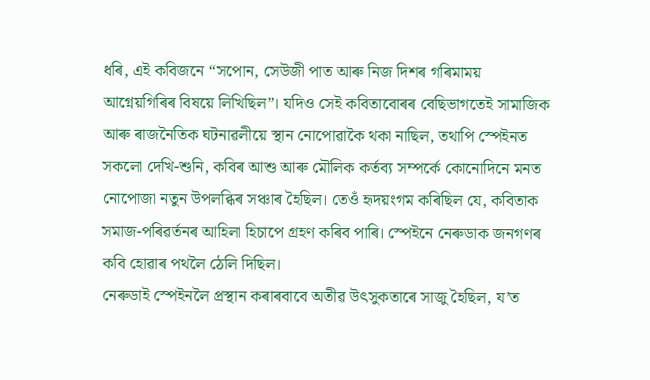ধৰি, এই কবিজনে “সপোন, সেউজী পাত আৰু নিজ দিশৰ গৰিমাময় আগ্নেয়গিৰিৰ বিষয়ে লিখিছিল”। যদিও সেই কবিতাবোৰৰ বেছিভাগতেই সামাজিক আৰু ৰাজনৈতিক ঘটনাৱলীয়ে স্থান নোপোৱাকৈ থকা নাছিল, তথাপি স্পেইনত সকলো দেখি-শুনি, কবিৰ আশু আৰু মৌলিক কৰ্তব্য সম্পর্কে কোনোদিনে মনত নোপোজা নতুন উপলব্ধিৰ সঞ্চাৰ হৈছিল। তেওঁ হৃদয়ংগম কৰিছিল যে, কবিতাক সমাজ-পৰিৱৰ্তনৰ আহিলা হিচাপে গ্ৰহণ কৰিব পাৰি। স্পেইনে নেৰুডাক জনগণৰ কবি হোৱাৰ পথলৈ ঠেলি দিছিল।
নেৰুডাই স্পেইনলৈ প্ৰস্থান কৰাৰবাবে অতীৱ উৎসুকতাৰে সাজু হৈছিল, য’ত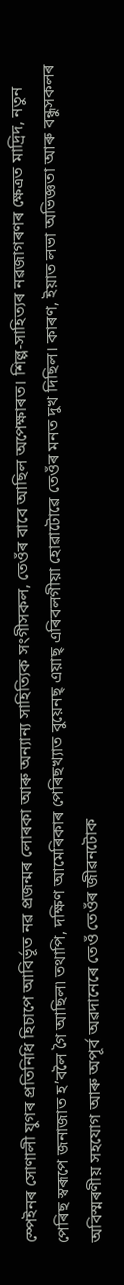স্পেইনৰ সোণালী যুগৰ প্ৰতিনিধি হিচাপে আবির্ভূত নৱ প্ৰজন্মৰ লোৰকা আৰু অন্যান্য সাহিত্যিক সংগীসকল, তেওঁৰ বাবে আছিল অপেক্ষাৰত। শিল্প-সাহিত্যৰ নৱজাগৰণৰ ক্ষেত্ৰত মাদ্রিদ, নতুন পেৰিছ স্বৰূপে জনাজাত হ’বলৈ গৈ আছিল৷ তথাপি, দক্ষিণ আমেৰিকাৰ পেৰিছখ্যাত বুয়েনছ্‌ এয়াছ্‌ এৰিবলগীয়া হোৱাটোৱে তেওঁৰ মনত দুখ দিছিল। কাৰণ, ইয়াত লভা অভিজ্ঞতা আৰু বন্ধুসকলৰ অবিস্মৰণীয় সহযোগ আৰু অপূৰ্ব অৱদানেৰে তেওঁ তেওঁৰ জীৱনটোক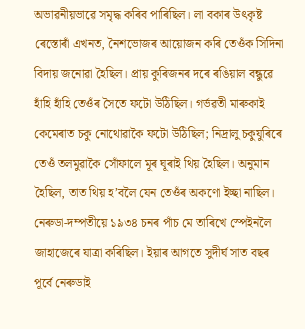অভাৱনীয়ভাৱে সমৃদ্ধ কৰিব পাৰিছিল। লা বকাৰ উৎকৃষ্ট ৰেস্তোৰাঁ এখনত, নৈশভোজৰ আয়োজন কৰি তেওঁক সিদিনা বিদায় জনোৱা হৈছিল। প্ৰায় কুৰিজনৰ দৰে ৰঙিয়াল বন্ধুৱে হাঁহি হাঁহি তেওঁৰ সৈতে ফটো উঠিছিল। গৰ্ভৱতী মাৰুকাই কেমেৰাত চকু নোথোৱাকৈ ফটো উঠিছিল; নিদ্ৰালু চকুযুৰিৰে তেওঁ তলমুৱাকৈ সোঁফালে মূৰ ঘূৰাই থিয় হৈছিল। অনুমান হৈছিল, তাত থিয় হ’বলৈ যেন তেওঁৰ অকণো ইচ্ছা নাছিল।
নেৰুডা-দম্পতীয়ে ১৯৩৪ চনৰ পাঁচ মে তাৰিখে স্পেইনলৈ জাহাজেৰে যাত্ৰা কৰিছিল। ইয়াৰ আগতে সুদীৰ্ঘ সাত বছৰ পূৰ্বে নেৰুডাই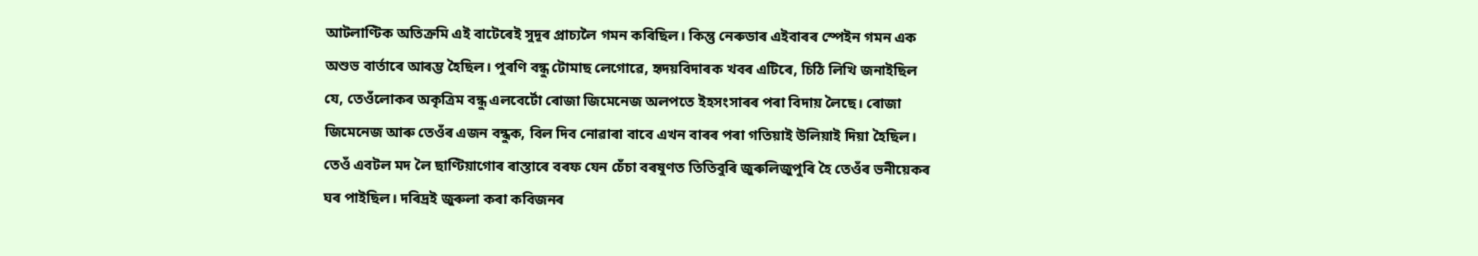আটলাণ্টিক অতিক্রমি এই বাটেৰেই সুদূৰ প্ৰাচ্যলৈ গমন কৰিছিল। কিন্তু নেৰুডাৰ এইবাৰৰ স্পেইন গমন এক অশুভ বাৰ্তাৰে আৰম্ভ হৈছিল। পুৰণি বন্ধু টোমাছ লেগোৱে, হৃদয়বিদাৰক খবৰ এটিৰে, চিঠি লিখি জনাইছিল যে, তেওঁলোকৰ অকৃত্রিম বন্ধু এলবের্টো ৰোজা জিমেনেজ অলপতে ইহসংসাৰৰ পৰা বিদায় লৈছে। ৰোজা জিমেনেজ আৰু তেওঁৰ এজন বন্ধুক, বিল দিব নোৱাৰা বাবে এখন বাৰৰ পৰা গতিয়াই উলিয়াই দিয়া হৈছিল। তেওঁ এবটল মদ লৈ ছাণ্টিয়াগোৰ ৰাস্তাৰে বৰফ যেন চেঁচা বৰষুণত তিতিবুৰি জুৰুলিজুপুৰি হৈ তেওঁৰ ভনীয়েকৰ ঘৰ পাইছিল। দৰিদ্ৰই জুৰুলা কৰা কবিজনৰ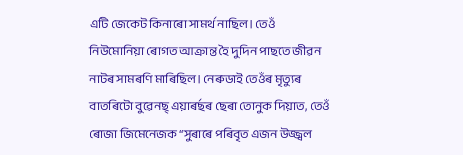এটি জেকেট কিনাৰো সামৰ্থ নাছিল। তেওঁ নিউমোনিয়া ৰোগত আক্ৰান্ত হৈ দুদিন পাছতে জীৱন নাটৰ সামৰণি মাৰিছিল। নেৰুডাই তেওঁৰ মৃত্যুৰ বাতৰিটো বুৱেনছ্ এয়াৰৰ্ছৰ ছেৰা তোনুক দিয়াত, তেওঁ ৰোজা জিমেনেজক “সুৰাৰে পৰিবৃত এজন উজ্জ্বল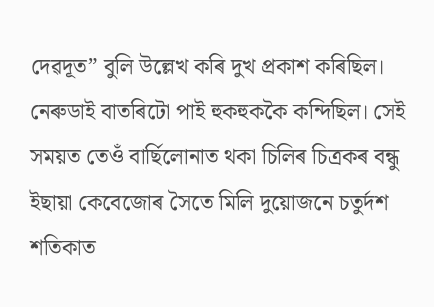দেৱদূত” বুলি উল্লেখ কৰি দুখ প্ৰকাশ কৰিছিল।
নেৰুডাই বাতৰিটো পাই হুকহুককৈ কন্দিছিল। সেই সময়ত তেওঁ বাৰ্ছিলোনাত থকা চিলিৰ চিত্ৰকৰ বন্ধু ইছায়া কেবেজোৰ সৈতে মিলি দুয়োজনে চতুৰ্দশ শতিকাত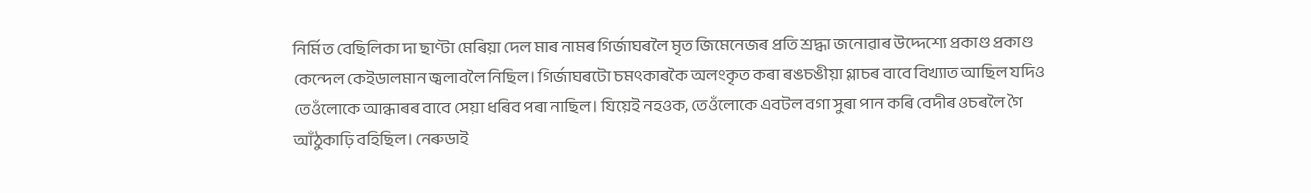নির্মিত বেছিলিকা দা ছাণ্টা মেৰিয়া দেল মাৰ নামৰ গিৰ্জাঘৰলৈ মৃত জিমেনেজৰ প্ৰতি শ্ৰদ্ধা জনোৱাৰ উদ্দেশ্যে প্রকাণ্ড প্রকাণ্ড কেন্দেল কেইডালমান জ্বলাবলৈ নিছিল। গিৰ্জাঘৰটো চমৎকাৰকৈ অলংকৃত কৰা ৰঙচঙীয়া গ্লাচৰ বাবে বিখ্যাত আছিল যদিও তেওঁলোকে আন্ধাৰৰ বাবে সেয়া ধৰিব পৰা নাছিল। যিয়েই নহওক, তেওঁলোকে এবটল বগা সুৰা পান কৰি বেদীৰ ওচৰলৈ গৈ আঁঠুকাঢ়ি বহিছিল। নেৰুডাই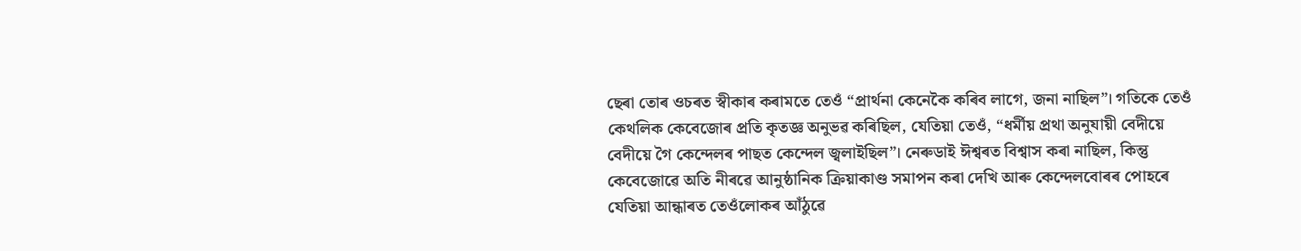ছেৰা তোৰ ওচৰত স্বীকাৰ কৰামতে তেওঁ “প্ৰাৰ্থনা কেনেকৈ কৰিব লাগে, জনা নাছিল”। গতিকে তেওঁ কেথলিক কেবেজোৰ প্রতি কৃতজ্ঞ অনুভৱ কৰিছিল, যেতিয়া তেওঁ, “ধর্মীয় প্রথা অনুযায়ী বেদীয়ে বেদীয়ে গৈ কেন্দেলৰ পাছত কেন্দেল জ্বলাইছিল”। নেৰুডাই ঈশ্বৰত বিশ্বাস কৰা নাছিল, কিন্তু কেবেজোৱে অতি নীৰৱে আনুষ্ঠানিক ক্রিয়াকাণ্ড সমাপন কৰা দেখি আৰু কেন্দেলবোৰৰ পোহৰে যেতিয়া আন্ধাৰত তেওঁলোকৰ আঁঠুৱে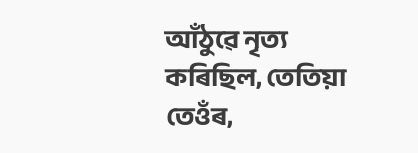আঁঠুৱে নৃত্য কৰিছিল, তেতিয়া তেওঁৰ,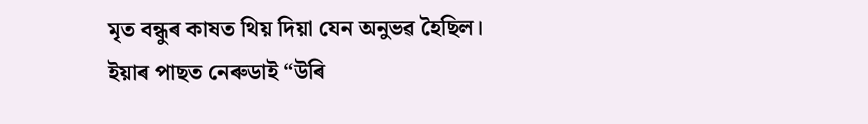মৃত বন্ধুৰ কাষত থিয় দিয়া যেন অনুভৱ হৈছিল।
ইয়াৰ পাছত নেৰুডাই “উৰি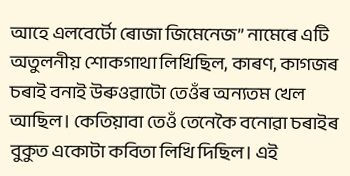আহে এলবের্টো ৰোজা জিমেনেজ” নামেৰে এটি অতুলনীয় শোকগাথা লিখিছিল, কাৰণ, কাগজৰ চৰাই বনাই উৰুওৱাটো তেওঁৰ অন্যতম খেল আছিল। কেতিয়াবা তেওঁ তেনেকৈ বনোৱা চৰাইৰ বুকুত একোটা কবিতা লিখি দিছিল। এই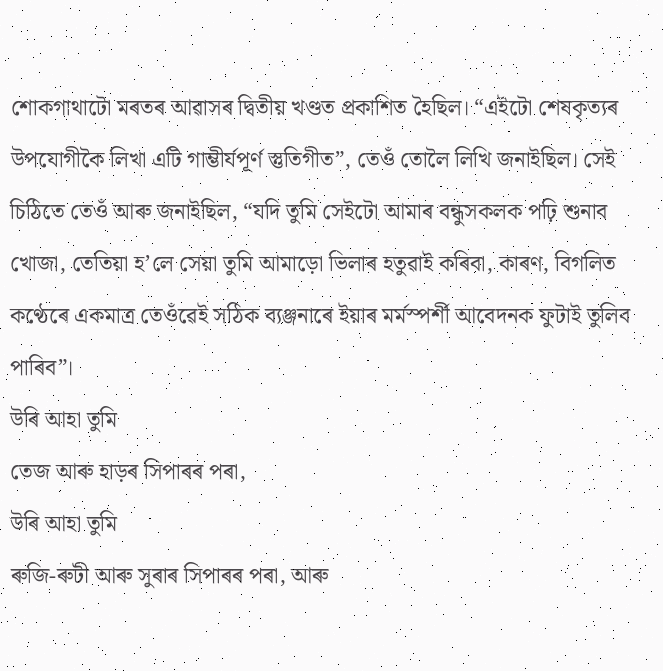শোকগাথাটো মৰতৰ আৱাসৰ দ্বিতীয় খণ্ডত প্রকাশিত হৈছিল। “এইটো শেষকৃত্যৰ উপযোগীকৈ লিখা এটি গাম্ভীর্যপূর্ণ স্তুতিগীত”, তেওঁ তোলৈ লিখি জনাইছিল। সেই চিঠিতে তেওঁ আৰু জনাইছিল, “যদি তুমি সেইটো আমাৰ বন্ধুসকলক পঢ়ি শুনাব খোজা, তেতিয়া হ’লে সেয়া তুমি আমাড়ো ভিলাৰ হতুৱাই কৰিবা, কাৰণ, বিগলিত কণ্ঠেৰে একমাত্ৰ তেওঁৱেই সঠিক ব্যঞ্জনাৰে ইয়াৰ মর্মস্পর্শী আবেদনক ফুটাই তুলিব পাৰিব”।
উৰি আহা তুমি
তেজ আৰু হাড়ৰ সিপাৰৰ পৰা,
উৰি আহা তুমি
ৰুজি-ৰুটী আৰু সুৰাৰ সিপাৰৰ পৰা, আৰু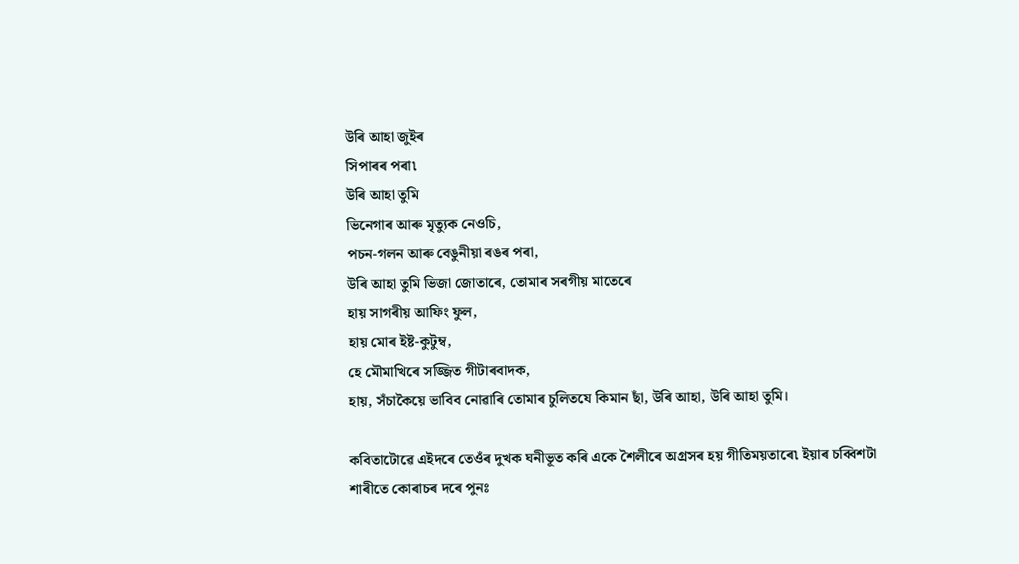উৰি আহা জুইৰ
সিপাৰৰ পৰা৷
উৰি আহা তুমি
ভিনেগাৰ আৰু মৃত্যুক নেওচি,
পচন-গলন আৰু বেঙুনীয়া ৰঙৰ পৰা,
উৰি আহা তুমি ভিজা জোতাৰে, তোমাৰ সৰগীয় মাতেৰে
হায় সাগৰীয় আফিং ফুল,
হায় মোৰ ইষ্ট-কুটুম্ব,
হে মৌমাখিৰে সজ্জিত গীটাৰবাদক,
হায়, সঁচাকৈয়ে ভাবিব নোৱাৰি তোমাৰ চুলিতযে কিমান ছাঁ, উৰি আহা, উৰি আহা তুমি।

কবিতাটোৱে এইদৰে তেওঁৰ দুখক ঘনীভূত কৰি একে শৈলীৰে অগ্ৰসৰ হয় গীতিময়তাৰে৷ ইয়াৰ চব্বিশটা শাৰীতে কোৰাচৰ দৰে পুনঃ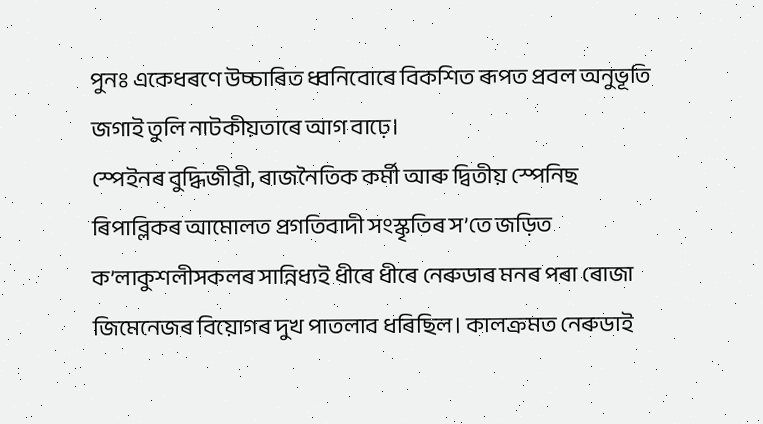পুনঃ একেধৰণে উচ্চাৰিত ধ্বনিবোৰে বিকশিত ৰূপত প্ৰবল অনুভূতি জগাই তুলি নাটকীয়তাৰে আগ বাঢ়ে।
স্পেইনৰ বুদ্ধিজীৱী, ৰাজনৈতিক কৰ্মী আৰু দ্বিতীয় স্পেনিছ ৰিপাব্লিকৰ আমোলত প্ৰগতিবাদী সংস্কৃতিৰ স’তে জড়িত ক’লাকুশলীসকলৰ সান্নিধ্যই ধীৰে ধীৰে নেৰুডাৰ মনৰ পৰা ৰোজা জিমেনেজৰ বিয়োগৰ দুখ পাতলাব ধৰিছিল। কালক্ৰমত নেৰুডাই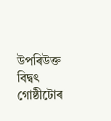উপৰিউক্ত বিদ্বৎ গোষ্ঠীটোৰ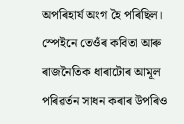অপৰিহাৰ্য অংগ হৈ পৰিছিল। স্পেইনে তেওঁৰ কবিতা আৰু ৰাজনৈতিক ধাৰাটোৰ আমূল পৰিৱৰ্তন সাধন কৰাৰ উপৰিও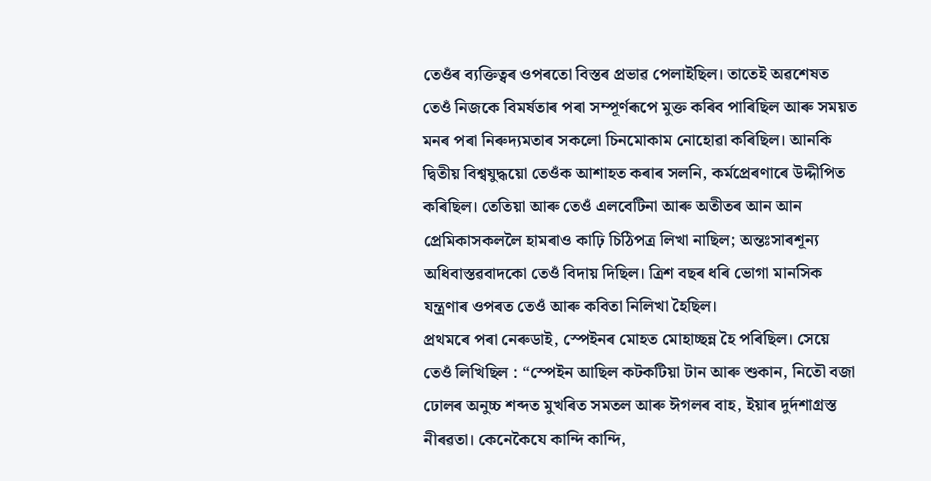তেওঁৰ ব্যক্তিত্বৰ ওপৰতো বিস্তৰ প্রভাৱ পেলাইছিল। তাতেই অৱশেষত তেওঁ নিজকে বিমৰ্ষতাৰ পৰা সম্পূৰ্ণৰূপে মুক্ত কৰিব পাৰিছিল আৰু সময়ত মনৰ পৰা নিৰুদ্যমতাৰ সকলো চিনমোকাম নোহোৱা কৰিছিল। আনকি দ্বিতীয় বিশ্বযুদ্ধয়ো তেওঁক আশাহত কৰাৰ সলনি, কর্মপ্রেৰণাৰে উদ্দীপিত কৰিছিল। তেতিয়া আৰু তেওঁ এলবেটিনা আৰু অতীতৰ আন আন প্ৰেমিকাসকললৈ হামৰাও কাঢ়ি চিঠিপত্র লিখা নাছিল; অন্তঃসাৰশূন্য অধিবাস্তৱবাদকো তেওঁ বিদায় দিছিল। ত্ৰিশ বছৰ ধৰি ভোগা মানসিক যন্ত্ৰণাৰ ওপৰত তেওঁ আৰু কবিতা নিলিখা হৈছিল।
প্ৰথমৰে পৰা নেৰুডাই, স্পেইনৰ মোহত মোহাচ্ছন্ন হৈ পৰিছিল। সেয়ে তেওঁ লিখিছিল : “স্পেইন আছিল কটকটিয়া টান আৰু শুকান, নিতৌ বজা ঢোলৰ অনুচ্চ শব্দত মুখৰিত সমতল আৰু ঈগলৰ বাহ, ইয়াৰ দুৰ্দশাগ্ৰস্ত নীৰৱতা। কেনেকৈযে কান্দি কান্দি,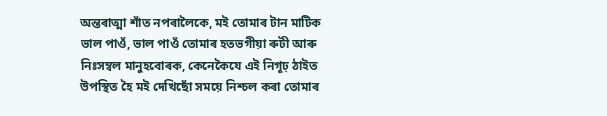অন্তৰাত্মা শাঁত নপৰালৈকে, মই তোমাৰ টান মাটিক ভাল পাওঁ, ভাল পাওঁ তোমাৰ হতভগীয়া ৰুটী আৰু নিঃসম্বল মানুহবোৰক, কেনেকৈযে এই নিগূঢ় ঠাইত উপস্থিত হৈ মই দেখিছোঁ সময়ে নিশ্চল কৰা তোমাৰ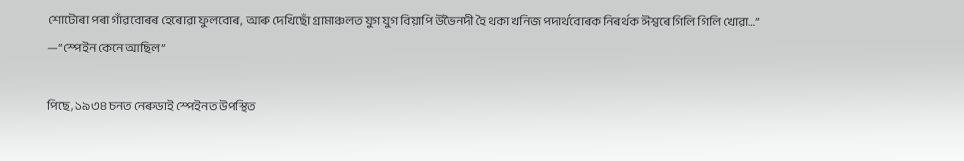শোটোৰা পৰা গাঁৱবোৰৰ হেৰোৱা ফুলবোৰ, আৰু দেখিছোঁ গ্রামাঞ্চলত যুগ যুগ বিয়াপি উভৈনদী হৈ থকা খনিজ পদাৰ্থবোৰক নিৰৰ্থক ঈশ্বৰে গিলি গিলি খোৱা…”
—“স্পেইন কেনে আছিল”

পিছে, ১৯৩৪ চনত নেৰুডাই স্পেইনত উপস্থিত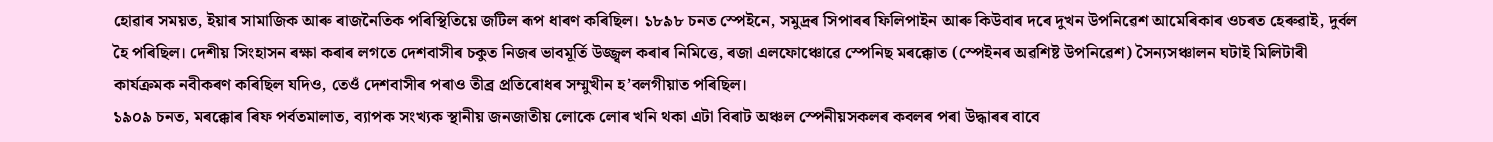হোৱাৰ সময়ত, ইয়াৰ সামাজিক আৰু ৰাজনৈতিক পৰিস্থিতিয়ে জটিল ৰূপ ধাৰণ কৰিছিল। ১৮৯৮ চনত স্পেইনে, সমুদ্ৰৰ সিপাৰৰ ফিলিপাইন আৰু কিউবাৰ দৰে দুখন উপনিৱেশ আমেৰিকাৰ ওচৰত হেৰুৱাই, দুৰ্বল হৈ পৰিছিল। দেশীয় সিংহাসন ৰক্ষা কৰাৰ লগতে দেশবাসীৰ চকুত নিজৰ ভাবমূৰ্তি উজ্জ্বল কৰাৰ নিমিত্তে, ৰজা এলফোঞ্চোৱে স্পেনিছ মৰক্কোত (স্পেইনৰ অৱশিষ্ট উপনিৱেশ) সৈন্যসঞ্চালন ঘটাই মিলিটাৰী কাৰ্যক্ৰমক নবীকৰণ কৰিছিল যদিও, তেওঁ দেশবাসীৰ পৰাও তীব্ৰ প্ৰতিৰোধৰ সম্মুখীন হ’বলগীয়াত পৰিছিল।
১৯০৯ চনত, মৰক্কোৰ ৰিফ পর্বতমালাত, ব্যাপক সংখ্যক স্থানীয় জনজাতীয় লোকে লোৰ খনি থকা এটা বিৰাট অঞ্চল স্পেনীয়সকলৰ কবলৰ পৰা উদ্ধাৰৰ বাবে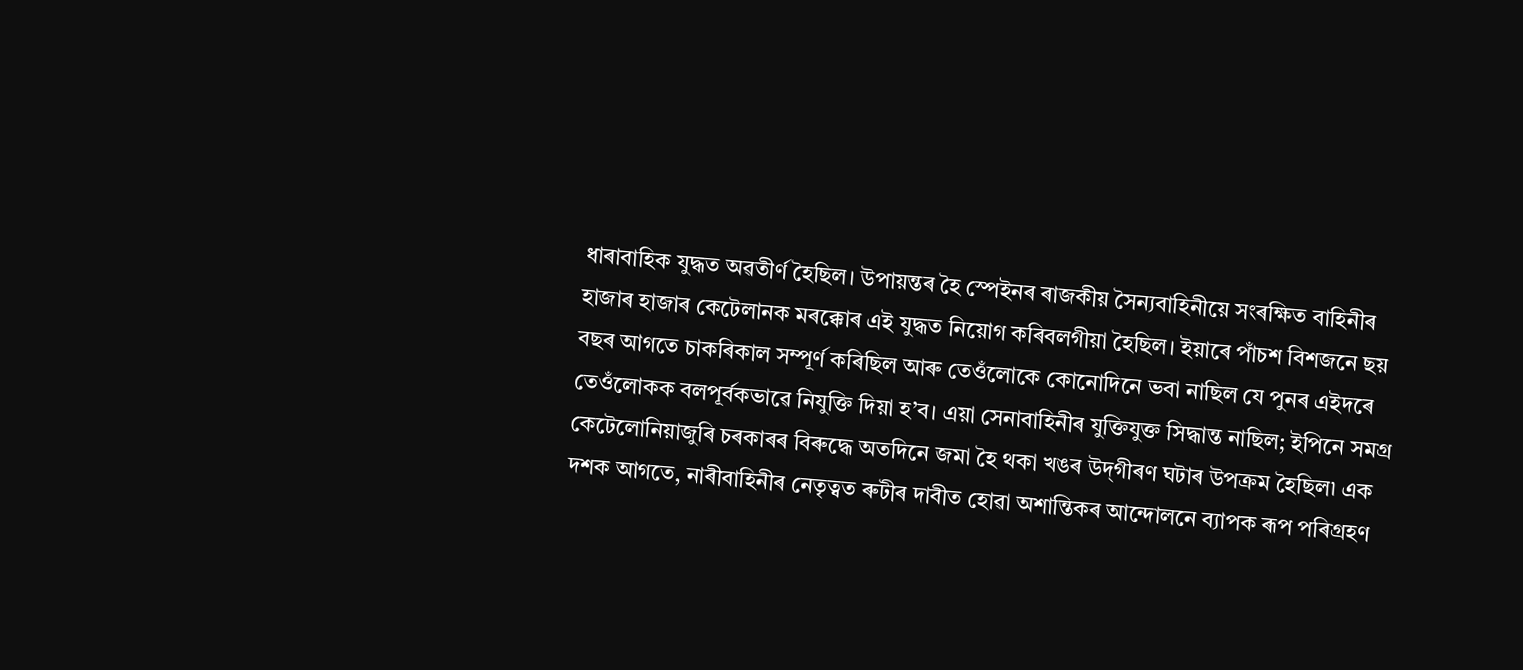ধাৰাবাহিক যুদ্ধত অৱতীৰ্ণ হৈছিল। উপায়ন্তৰ হৈ স্পেইনৰ ৰাজকীয় সৈন্যবাহিনীয়ে সংৰক্ষিত বাহিনীৰ হাজাৰ হাজাৰ কেটেলানক মৰক্কোৰ এই যুদ্ধত নিয়োগ কৰিবলগীয়া হৈছিল। ইয়াৰে পাঁচশ বিশজনে ছয় বছৰ আগতে চাকৰিকাল সম্পূৰ্ণ কৰিছিল আৰু তেওঁলোকে কোনোদিনে ভবা নাছিল যে পুনৰ এইদৰে তেওঁলোকক বলপূর্বকভাৱে নিযুক্তি দিয়া হ’ব। এয়া সেনাবাহিনীৰ যুক্তিযুক্ত সিদ্ধান্ত নাছিল; ইপিনে সমগ্র কেটেলোনিয়াজুৰি চৰকাৰৰ বিৰুদ্ধে অতদিনে জমা হৈ থকা খঙৰ উদ্‌গীৰণ ঘটাৰ উপক্ৰম হৈছিল৷ এক দশক আগতে, নাৰীবাহিনীৰ নেতৃত্বত ৰুটীৰ দাবীত হোৱা অশান্তিকৰ আন্দোলনে ব্যাপক ৰূপ পৰিগ্ৰহণ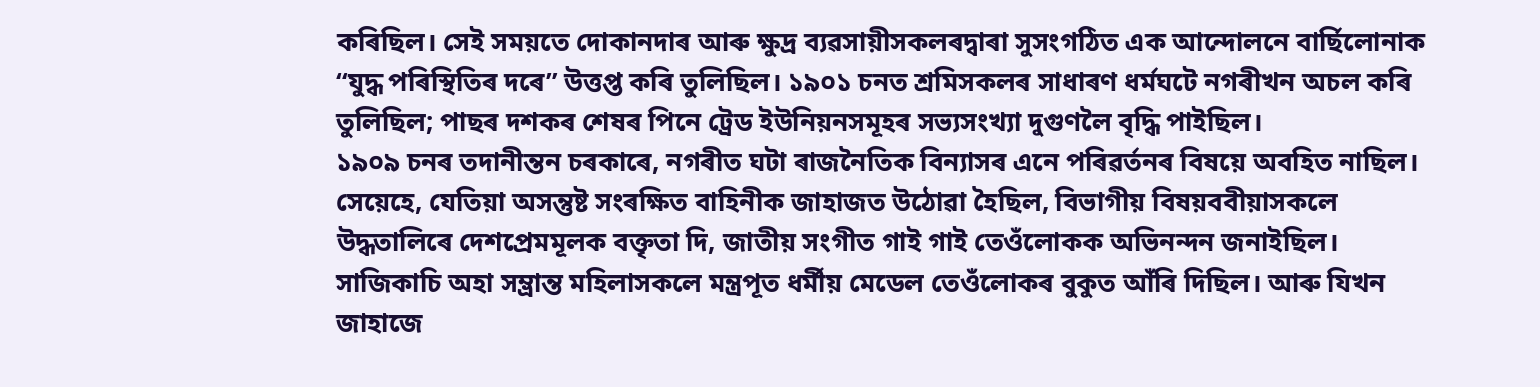কৰিছিল। সেই সময়তে দোকানদাৰ আৰু ক্ষুদ্ৰ ব্যৱসায়ীসকলৰদ্বাৰা সুসংগঠিত এক আন্দোলনে বার্ছিলোনাক “যুদ্ধ পৰিস্থিতিৰ দৰে” উত্তপ্ত কৰি তুলিছিল। ১৯০১ চনত শ্ৰমিসকলৰ সাধাৰণ ধর্মঘটে নগৰীখন অচল কৰি তুলিছিল; পাছৰ দশকৰ শেষৰ পিনে ট্রেড ইউনিয়নসমূহৰ সভ্যসংখ্যা দুগুণলৈ বৃদ্ধি পাইছিল।
১৯০৯ চনৰ তদানীন্তন চৰকাৰে, নগৰীত ঘটা ৰাজনৈতিক বিন্যাসৰ এনে পৰিৱৰ্তনৰ বিষয়ে অবহিত নাছিল। সেয়েহে, যেতিয়া অসন্তুষ্ট সংৰক্ষিত বাহিনীক জাহাজত উঠোৱা হৈছিল, বিভাগীয় বিষয়ববীয়াসকলে উদ্ধতালিৰে দেশপ্ৰেমমূলক বক্তৃতা দি, জাতীয় সংগীত গাই গাই তেওঁলোকক অভিনন্দন জনাইছিল। সাজিকাচি অহা সম্ভ্রান্ত মহিলাসকলে মন্ত্রপূত ধর্মীয় মেডেল তেওঁলোকৰ বুকুত আঁৰি দিছিল। আৰু যিখন জাহাজে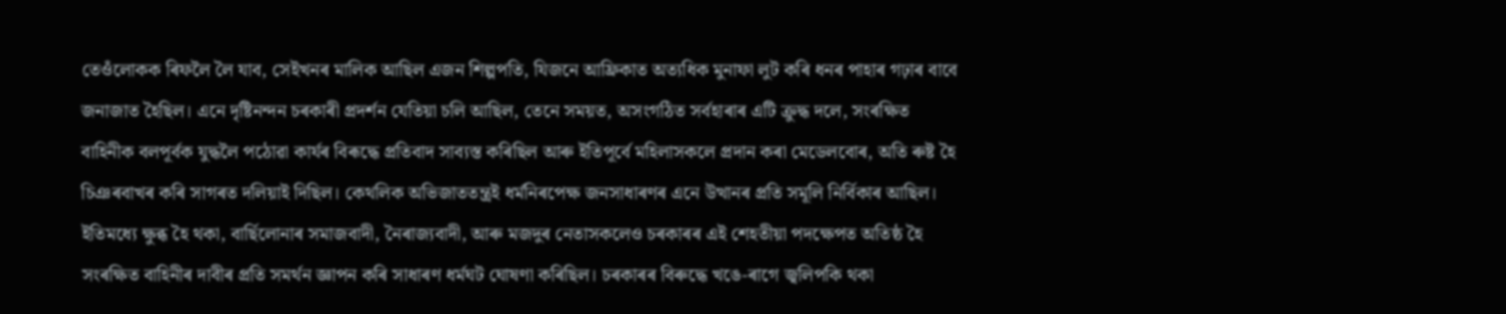তেওঁলোকক ৰিফলৈ লৈ যাব, সেইখনৰ মালিক আছিল এজন শিল্পপতি, যিজনে আফ্রিকাত অত্যধিক মুনাফা লুট কৰি ধনৰ পাহাৰ গঢ়াৰ বাবে জনাজাত হৈছিল। এনে দৃষ্টিনন্দন চৰকাৰী প্ৰদৰ্শন যেতিয়া চলি আছিল, তেনে সময়ত, অসংগঠিত সৰ্বহাৰাৰ এটি ক্রুদ্ধ দলে, সংৰক্ষিত বাহিনীক বলপূর্বক যুদ্ধলৈ পঠোৱা কাৰ্যৰ বিৰূদ্ধে প্ৰতিবাদ সাব্যস্ত কৰিছিল আৰু ইতিপূর্বে মহিলাসকলে প্ৰদান কৰা মেডেলবোৰ, অতি ৰুষ্ট হৈ চিঞৰবাখৰ কৰি সাগৰত দলিয়াই দিছিল। কেথলিক অভিজাততন্ত্রই ধৰ্মনিৰপেক্ষ জনসাধাৰণৰ এনে উত্থানৰ প্ৰতি সমূলি নিৰ্বিকাৰ আছিল।
ইতিমধ্যে ক্ষুব্ধ হৈ থকা, বাৰ্ছিলোনাৰ সমাজবাদী, নৈৰাজ্যবাদী, আৰু মজদুৰ নেতাসকলেও চৰকাৰৰ এই শেহতীয়া পদক্ষেপত অতিষ্ঠ হৈ সংৰক্ষিত বাহিনীৰ দাবীৰ প্ৰতি সমর্থন জ্ঞাপন কৰি সাধাৰণ ধর্মঘট ঘোষণা কৰিছিল। চৰকাৰৰ বিৰুদ্ধে খঙে-ৰাগে জ্বলিপকি থকা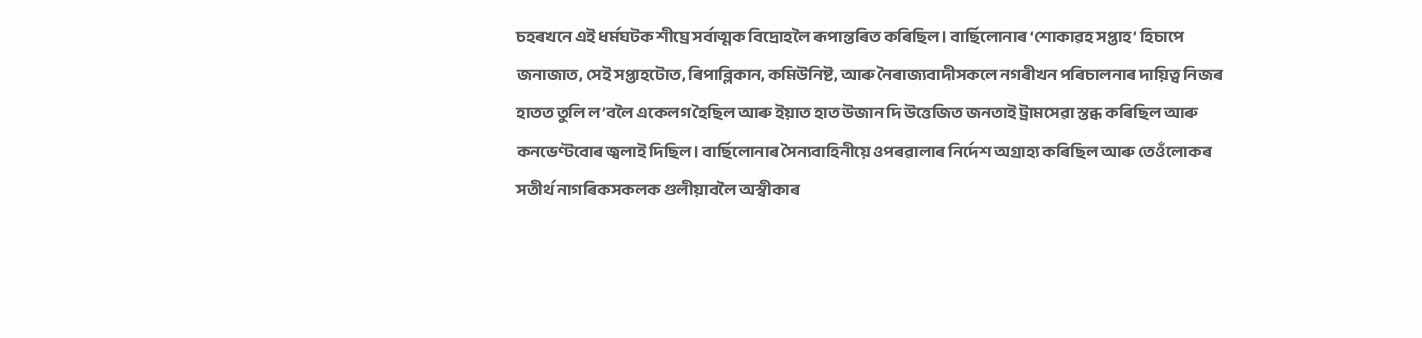চহৰখনে এই ধর্মঘটক শীঘ্ৰে সৰ্বাত্মক বিদ্ৰোহলৈ ৰূপান্তৰিত কৰিছিল। বাৰ্ছিলোনাৰ ‘শোকাৱহ সপ্তাহ’ হিচাপে জনাজাত, সেই সপ্তাহটোত, ৰিপাব্লিকান, কমিউনিষ্ট, আৰু নৈৰাজ্যবাদীসকলে নগৰীখন পৰিচালনাৰ দায়িত্ব নিজৰ হাতত তুলি ল’বলৈ একেলগ হৈছিল আৰু ইয়াত হাত উজান দি উত্তেজিত জনতাই ট্রামসেৱা স্তব্ধ কৰিছিল আৰু কনভেণ্টবোৰ জ্বলাই দিছিল। বাৰ্ছিলোনাৰ সৈন্যবাহিনীয়ে ওপৰৱালাৰ নিৰ্দেশ অগ্রাহ্য কৰিছিল আৰু তেওঁলোকৰ সতীৰ্থ নাগৰিকসকলক গুলীয়াবলৈ অস্বীকাৰ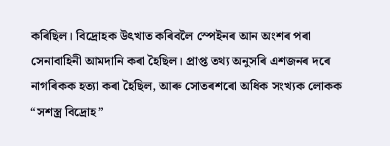কৰিছিল। বিদ্ৰোহক উৎখাত কৰিবলৈ স্পেইনৰ আন অংশৰ পৰা সেনাবাহিনী আমদানি কৰা হৈছিল। প্ৰাপ্ত তথ্য অনুসৰি এশজনৰ দৰে নাগৰিকক হত্যা কৰা হৈছিল, আৰু সোতৰশৰো অধিক সংখ্যক লোকক “সশস্ত্র বিদ্রোহ”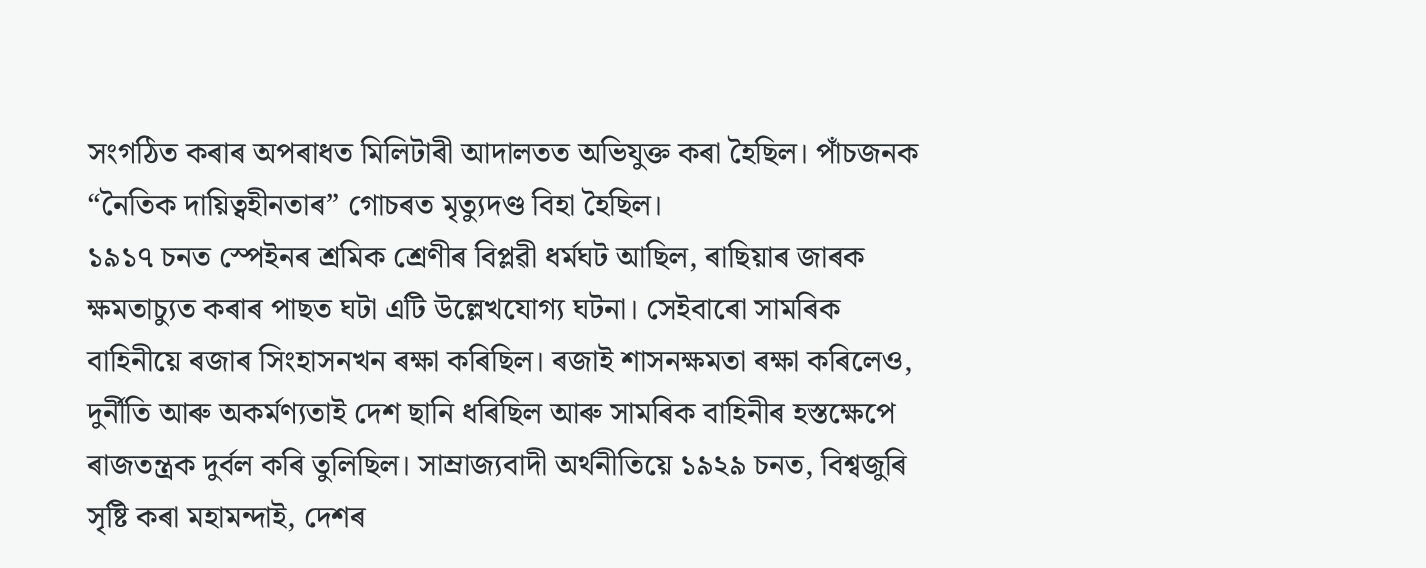সংগঠিত কৰাৰ অপৰাধত মিলিটাৰী আদালতত অভিযুক্ত কৰা হৈছিল। পাঁচজনক “নৈতিক দায়িত্বহীনতাৰ” গোচৰত মৃত্যুদণ্ড বিহা হৈছিল।
১৯১৭ চনত স্পেইনৰ শ্ৰমিক শ্ৰেণীৰ বিপ্লৱী ধৰ্মঘট আছিল, ৰাছিয়াৰ জাৰক ক্ষমতাচ্যুত কৰাৰ পাছত ঘটা এটি উল্লেখযোগ্য ঘটনা। সেইবাৰো সামৰিক বাহিনীয়ে ৰজাৰ সিংহাসনখন ৰক্ষা কৰিছিল। ৰজাই শাসনক্ষমতা ৰক্ষা কৰিলেও, দুৰ্নীতি আৰু অকর্মণ্যতাই দেশ ছানি ধৰিছিল আৰু সামৰিক বাহিনীৰ হস্তক্ষেপে ৰাজতন্ত্ৰক দুৰ্বল কৰি তুলিছিল। সাম্ৰাজ্যবাদী অর্থনীতিয়ে ১৯২৯ চনত, বিশ্বজুৰি সৃষ্টি কৰা মহামন্দাই, দেশৰ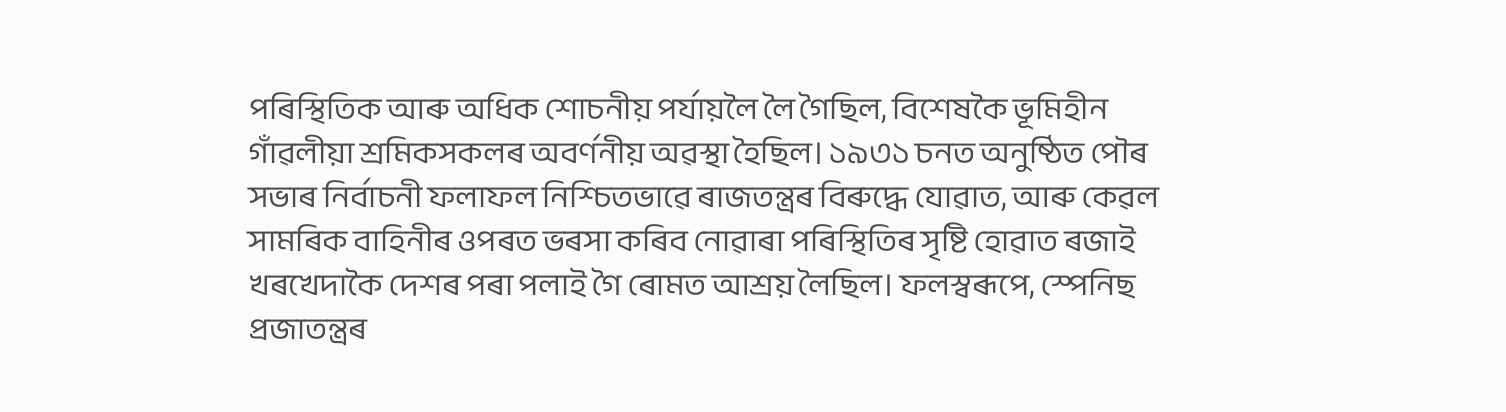পৰিস্থিতিক আৰু অধিক শোচনীয় পৰ্যায়লৈ লৈ গৈছিল, বিশেষকৈ ভূমিহীন গাঁৱলীয়া শ্ৰমিকসকলৰ অবৰ্ণনীয় অৱস্থা হৈছিল। ১৯৩১ চনত অনুষ্ঠিত পৌৰ সভাৰ নিৰ্বাচনী ফলাফল নিশ্চিতভাৱে ৰাজতন্ত্ৰৰ বিৰুদ্ধে যোৱাত, আৰু কেৱল সামৰিক বাহিনীৰ ওপৰত ভৰসা কৰিব নোৱাৰা পৰিস্থিতিৰ সৃষ্টি হোৱাত ৰজাই খৰখেদাকৈ দেশৰ পৰা পলাই গৈ ৰোমত আশ্ৰয় লৈছিল। ফলস্বৰূপে, স্পেনিছ প্রজাতন্ত্ৰৰ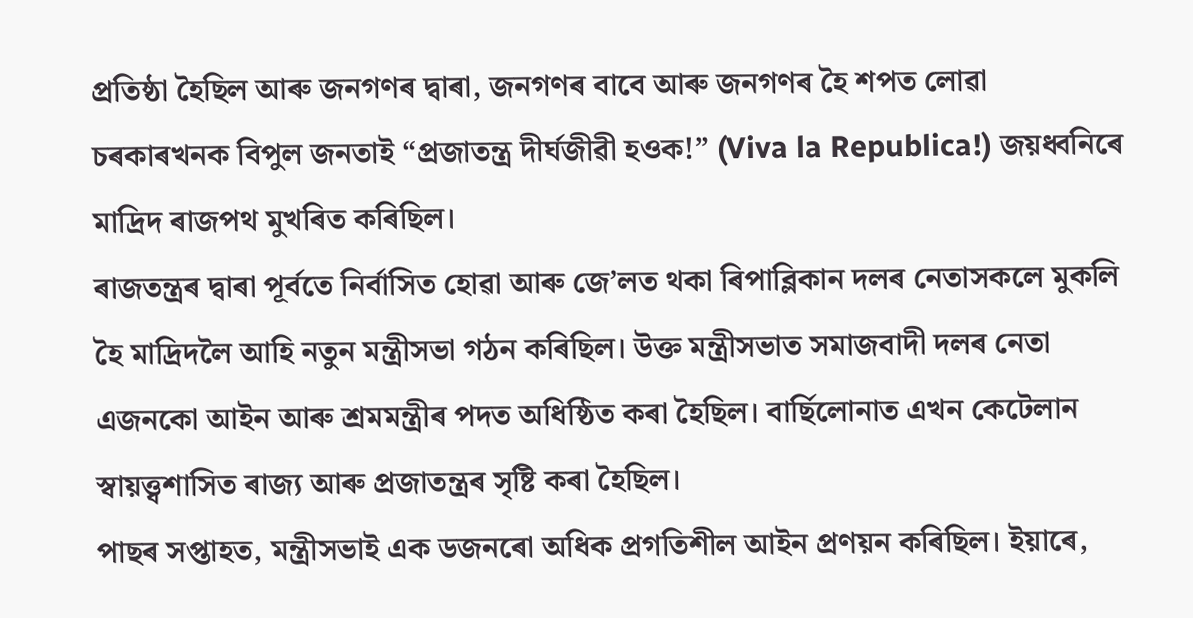প্ৰতিষ্ঠা হৈছিল আৰু জনগণৰ দ্বাৰা, জনগণৰ বাবে আৰু জনগণৰ হৈ শপত লোৱা চৰকাৰখনক বিপুল জনতাই “প্ৰজাতন্ত্ৰ দীৰ্ঘজীৱী হওক!” (Viva la Republica!) জয়ধ্বনিৰে মাদ্রিদ ৰাজপথ মুখৰিত কৰিছিল।
ৰাজতন্ত্ৰৰ দ্বাৰা পূৰ্বতে নিৰ্বাসিত হোৱা আৰু জে’লত থকা ৰিপাব্লিকান দলৰ নেতাসকলে মুকলি হৈ মাদ্রিদলৈ আহি নতুন মন্ত্রীসভা গঠন কৰিছিল। উক্ত মন্ত্রীসভাত সমাজবাদী দলৰ নেতা এজনকো আইন আৰু শ্রমমন্ত্ৰীৰ পদত অধিষ্ঠিত কৰা হৈছিল। বাৰ্ছিলোনাত এখন কেটেলান স্বায়ত্ত্বশাসিত ৰাজ্য আৰু প্ৰজাতন্ত্ৰৰ সৃষ্টি কৰা হৈছিল।
পাছৰ সপ্তাহত, মন্ত্ৰীসভাই এক ডজনৰো অধিক প্রগতিশীল আইন প্ৰণয়ন কৰিছিল। ইয়াৰে,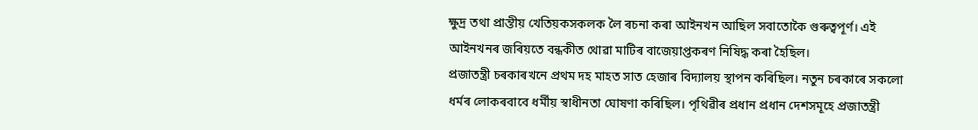ক্ষুদ্ৰ তথা প্রান্তীয় খেতিয়কসকলক লৈ ৰচনা কৰা আইনখন আছিল সবাতোকৈ গুৰুত্বপূৰ্ণ। এই আইনখনৰ জৰিয়তে বন্ধকীত থোৱা মাটিৰ বাজেয়াপ্তকৰণ নিষিদ্ধ কৰা হৈছিল।
প্রজাতন্ত্রী চৰকাৰখনে প্রথম দহ মাহত সাত হেজাৰ বিদ্যালয় স্থাপন কৰিছিল। নতুন চৰকাৰে সকলো ধৰ্মৰ লোকৰবাবে ধর্মীয় স্বাধীনতা ঘোষণা কৰিছিল। পৃথিৱীৰ প্ৰধান প্রধান দেশসমূহে প্ৰজাতন্ত্ৰী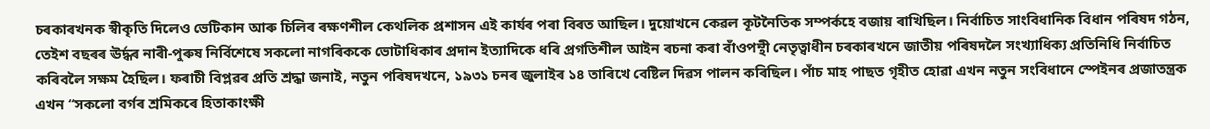চৰকাৰখনক স্বীকৃতি দিলেও ভেটিকান আৰু চিলিৰ ৰক্ষণশীল কেথলিক প্রশাসন এই কাৰ্যৰ পৰা বিৰত আছিল। দুয়োখনে কেৱল কূটনৈতিক সম্পর্কহে বজায় ৰাখিছিল। নিৰ্বাচিত সাংবিধানিক বিধান পৰিষদ গঠন, তেইশ বছৰৰ ঊৰ্দ্ধৰ নাৰী-পুৰুষ নিৰ্বিশেষে সকলো নাগৰিককে ভোটাধিকাৰ প্ৰদান ইত্যাদিকে ধৰি প্ৰগতিশীল আইন ৰচনা কৰা বাঁওপন্থী নেতৃত্বাধীন চৰকাৰখনে জাতীয় পৰিষদলৈ সংখ্যাধিক্য প্রতিনিধি নির্বাচিত কৰিবলৈ সক্ষম হৈছিল। ফৰাচী বিপ্লৱৰ প্ৰতি শ্ৰদ্ধা জনাই, নতুন পৰিষদখনে, ১৯৩১ চনৰ জুলাইৰ ১৪ তাৰিখে বেষ্টিল দিৱস পালন কৰিছিল। পাঁচ মাহ পাছত গৃহীত হোৱা এখন নতুন সংবিধানে স্পেইনৰ প্ৰজাতন্ত্ৰক এখন “সকলো বৰ্গৰ শ্ৰমিকৰে হিতাকাংক্ষী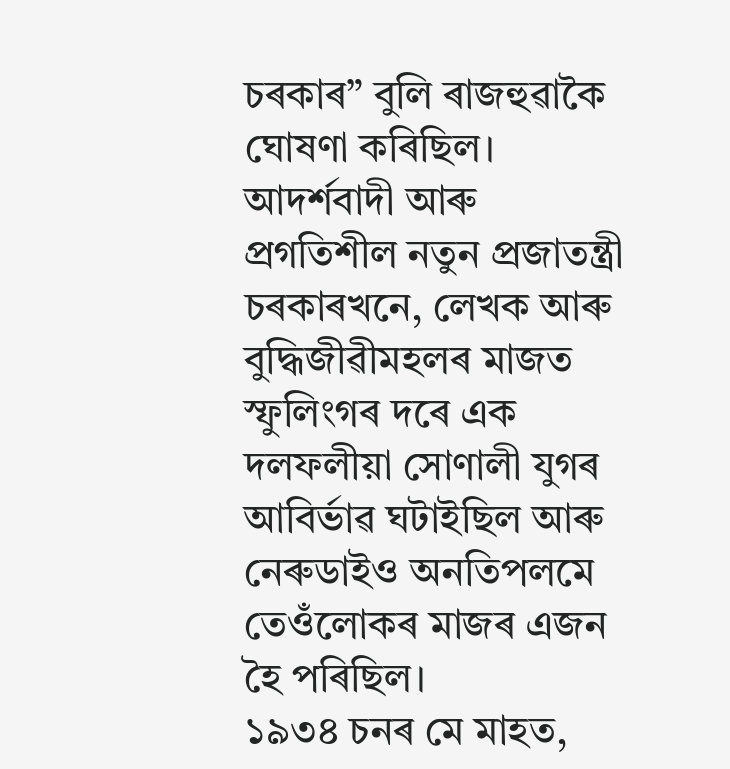চৰকাৰ” বুলি ৰাজহুৱাকৈ ঘোষণা কৰিছিল।
আদর্শবাদী আৰু প্ৰগতিশীল নতুন প্রজাতন্ত্রী চৰকাৰখনে, লেখক আৰু বুদ্ধিজীৱীমহলৰ মাজত স্ফুলিংগৰ দৰে এক দলফলীয়া সোণালী যুগৰ আবিৰ্ভাৱ ঘটাইছিল আৰু নেৰুডাইও অনতিপলমে তেওঁলোকৰ মাজৰ এজন হৈ পৰিছিল।
১৯৩৪ চনৰ মে মাহত,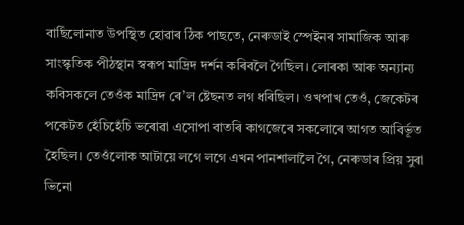বাৰ্ছিলোনাত উপস্থিত হোৱাৰ ঠিক পাছতে, নেৰুডাই স্পেইনৰ সামাজিক আৰু সাংস্কৃতিক পীঠস্থান স্বৰূপ মাদ্রিদ দর্শন কৰিবলৈ গৈছিল। লোৰকা আৰু অন্যান্য কবিসকলে তেওঁক মাদ্রিদ ৰে’ল ষ্টেছনত লগ ধৰিছিল। ওখপাখ তেওঁ, জেকেটৰ পকেটত হেঁচিহেঁচি ভৰোৱা এসোপা বাতৰি কাগজেৰে সকলোৰে আগত আবির্ভূত হৈছিল। তেওঁলোক আটায়ে লগে লগে এখন পানশালালৈ গৈ, নেৰুডাৰ প্ৰিয় সুৰা ভিনো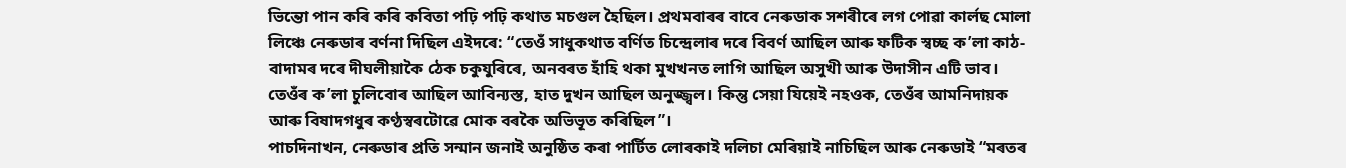ভিন্তো পান কৰি কৰি কবিতা পঢ়ি পঢ়ি কথাত মচগুল হৈছিল। প্ৰথমবাৰৰ বাবে নেৰুডাক সশৰীৰে লগ পোৱা কাৰ্লছ মোলা লিঞ্চে নেৰুডাৰ বৰ্ণনা দিছিল এইদৰে: “তেওঁ সাধুকথাত বর্ণিত চিন্দ্ৰেলাৰ দৰে বিবৰ্ণ আছিল আৰু ফটিক স্বচ্ছ ক’লা কাঠ-বাদামৰ দৰে দীঘলীয়াকৈ ঠেক চকুযুৰিৰে, অনবৰত হাঁহি থকা মুখখনত লাগি আছিল অসুখী আৰু উদাসীন এটি ভাব। তেওঁৰ ক’লা চুলিবোৰ আছিল আবিন্যস্ত, হাত দুখন আছিল অনুজ্জ্বল। কিন্তু সেয়া যিয়েই নহওক, তেওঁৰ আমনিদায়ক আৰু বিষাদগধুৰ কণ্ঠস্বৰটোৱে মোক বৰকৈ অভিভূত কৰিছিল”।
পাচদিনাখন, নেৰুডাৰ প্ৰতি সন্মান জনাই অনুষ্ঠিত কৰা পাৰ্টিত লোৰকাই দলিচা মেৰিয়াই নাচিছিল আৰু নেৰুডাই “মৰতৰ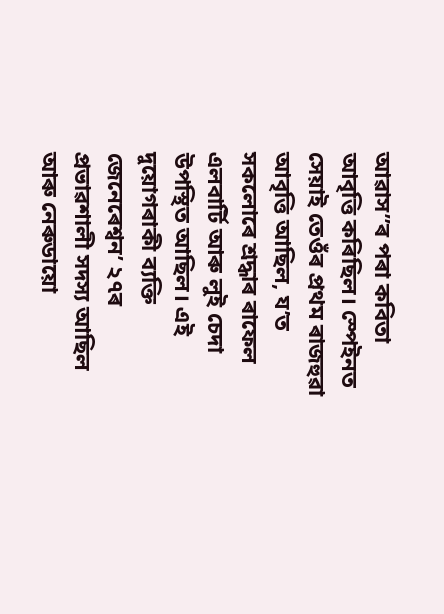আৱাস”ৰ পৰা কবিতা আবৃত্তি কৰিছিল। স্পেইনত সেয়াই তেওঁৰ প্ৰথম ৰাজহুৱা আবৃত্তি আছিল, য’ত সকলোৰে শ্ৰদ্ধাৰ ৰাফেল এলবাৰ্টি আৰু লুই চেদা উপস্থিত আছিল। এই দুয়োগৰাকী ব্যক্তি জেনেৰেশ্বন’ ২৭ৰ প্ৰভাৱশালী সদস্য আছিল আৰু নেৰুডায়ো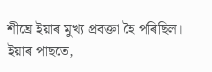শীঘ্ৰে ইয়াৰ মুখ্য প্ৰবক্তা হৈ পৰিছিল।
ইয়াৰ পাছতে,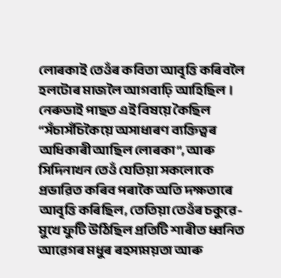লোৰকাই তেওঁৰ কবিতা আবৃত্তি কৰিবলৈ হলটোৰ মাজলৈ আগবাঢ়ি আহিছিল। নেৰুডাই পাছত এই বিষয়ে কৈছিল “সঁচাসঁচিকৈয়ে অসাধাৰণ ব্যক্তিত্বৰ অধিকাৰী আছিল লোৰকা”, আৰু সিদিনাখন তেওঁ যেতিয়া সকলোকে প্রভাৱিত কৰিব পৰাকৈ অতি দক্ষতাৰে আবৃত্তি কৰিছিল, তেতিয়া তেওঁৰ চকুৱে-মুখে ফুটি উঠিছিল প্রতিটি শাৰীত ধ্বনিত আৱেগৰ মধুৰ ৰহস্যময়তা আৰু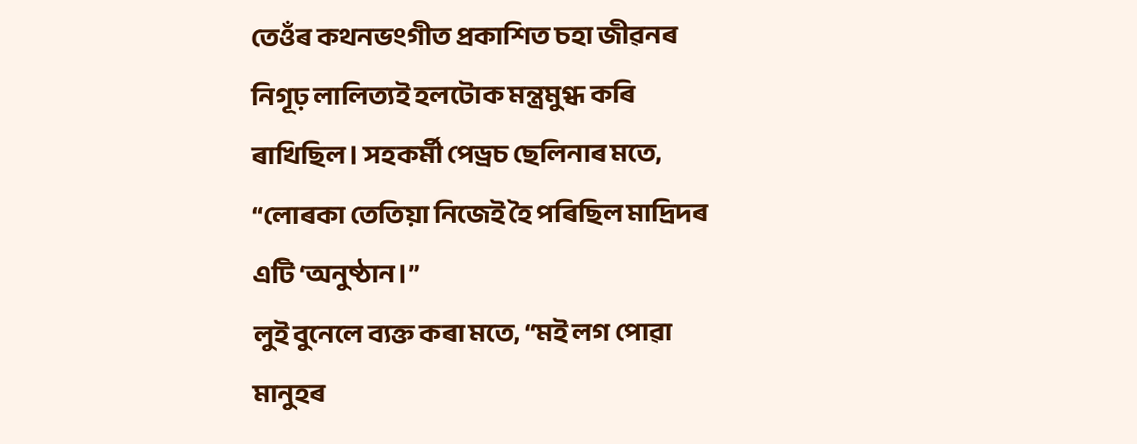তেওঁৰ কথনভংগীত প্ৰকাশিত চহা জীৱনৰ নিগূঢ় লালিত্যই হলটোক মন্ত্রমুগ্ধ কৰি ৰাখিছিল। সহকৰ্মী পেড্ৰচ ছেলিনাৰ মতে, “লোৰকা তেতিয়া নিজেই হৈ পৰিছিল মাদ্রিদৰ এটি ‘অনুষ্ঠান।”
লুই বুনেলে ব্যক্ত কৰা মতে, “মই লগ পোৱা মানুহৰ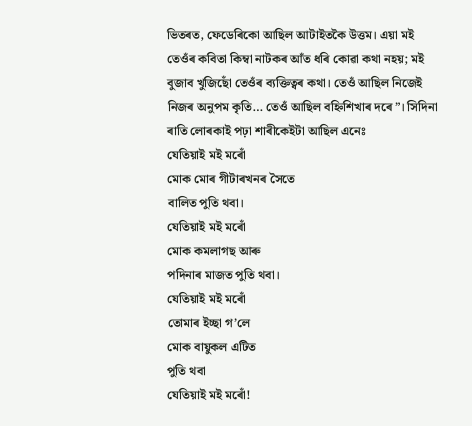ভিতৰত, ফেডেৰিকো আছিল আটাইতকৈ উত্তম। এয়া মই তেওঁৰ কবিতা কিম্বা নাটকৰ আঁত ধৰি কোৱা কথা নহয়; মই বুজাব খুজিছোঁ তেওঁৰ ব্যক্তিত্বৰ কথা। তেওঁ আছিল নিজেই নিজৰ অনুপম কৃতি… তেওঁ আছিল বহ্নিশিখাৰ দৰে”। সিদিনা ৰাতি লোৰকাই পঢ়া শাৰীকেইটা আছিল এনেঃ
যেতিয়াই মই মৰোঁ
মোক মোৰ গীটাৰখনৰ সৈতে
বালিত পুতি থবা।
যেতিয়াই মই মৰোঁ
মোক কমলাগছ আৰু
পদিনাৰ মাজত পুতি থবা।
যেতিয়াই মই মৰোঁ
তোমাৰ ইচ্ছা গ’লে
মোক বায়ুকল এটিত
পুতি থবা
যেতিয়াই মই মৰোঁ!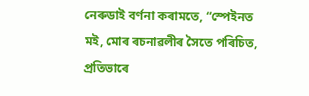নেৰুডাই বৰ্ণনা কৰামতে, “স্পেইনত মই, মোৰ ৰচনাৱলীৰ সৈতে পৰিচিত, প্রতিভাৰে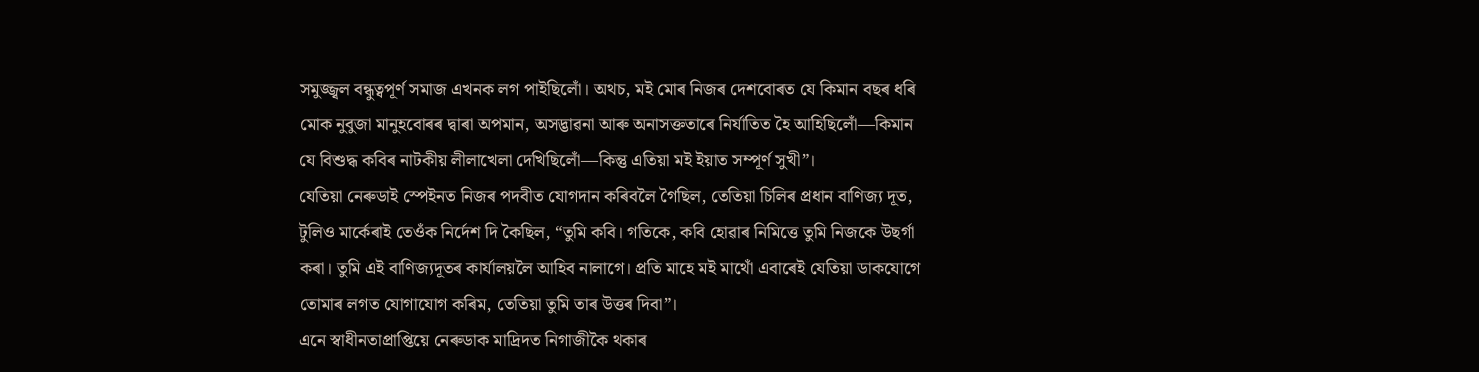সমুজ্জ্বল বন্ধুত্বপূর্ণ সমাজ এখনক লগ পাইছিলোঁ। অথচ, মই মোৰ নিজৰ দেশবোৰত যে কিমান বছৰ ধৰি মোক নুবুজা মানুহবোৰৰ দ্বাৰা অপমান, অসদ্ভাৱনা আৰু অনাসক্ততাৰে নিৰ্যাতিত হৈ আহিছিলোঁ—কিমান যে বিশুদ্ধ কবিৰ নাটকীয় লীলাখেলা দেখিছিলোঁ—কিন্তু এতিয়া মই ইয়াত সম্পূর্ণ সুখী”।
যেতিয়া নেৰুডাই স্পেইনত নিজৰ পদবীত যোগদান কৰিবলৈ গৈছিল, তেতিয়া চিলিৰ প্ৰধান বাণিজ্য দূত, টুলিও মাৰ্কেৰাই তেওঁক নিৰ্দেশ দি কৈছিল, “তুমি কবি। গতিকে, কবি হোৱাৰ নিমিত্তে তুমি নিজকে উছৰ্গা কৰা। তুমি এই বাণিজ্যদূতৰ কাৰ্যালয়লৈ আহিব নালাগে। প্রতি মাহে মই মাথোঁ এবাৰেই যেতিয়া ডাকযোগে তোমাৰ লগত যোগাযোগ কৰিম, তেতিয়া তুমি তাৰ উত্তৰ দিবা”।
এনে স্বাধীনতাপ্রাপ্তিয়ে নেৰুডাক মাদ্রিদত নিগাজীকৈ থকাৰ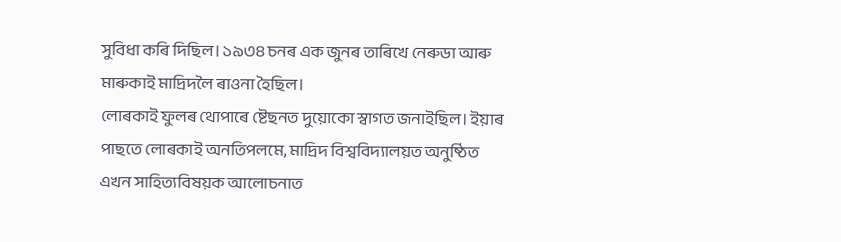সুবিধা কৰি দিছিল। ১৯৩৪ চনৰ এক জুনৰ তাৰিখে নেৰুডা আৰু মাৰুকাই মাদ্রিদলৈ ৰাওনা হৈছিল।
লোৰকাই ফুলৰ থোপাৰে ষ্টেছনত দুয়োকো স্বাগত জনাইছিল। ইয়াৰ পাছতে লোৰকাই অনতিপলমে, মাদ্রিদ বিশ্ববিদ্যালয়ত অনুষ্ঠিত এখন সাহিত্যবিষয়ক আলোচনাত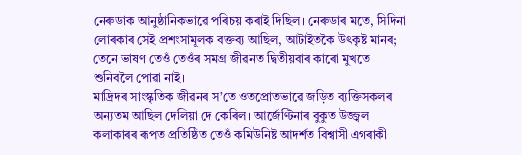নেৰুডাক আনুষ্ঠানিকভাৱে পৰিচয় কৰাই দিছিল। নেৰুডাৰ মতে, সিদিনা লোৰকাৰ সেই প্রশংসামূলক বক্তব্য আছিল, আটাইতকৈ উৎকৃষ্ট মানৰ; তেনে ভাষণ তেওঁ তেওঁৰ সমগ্ৰ জীৱনত দ্বিতীয়বাৰ কাৰো মুখতে শুনিবলৈ পোৱা নাই।
মাদ্রিদৰ সাংস্কৃতিক জীৱনৰ স’তে ওতপ্রোতভাৱে জড়িত ব্যক্তিসকলৰ অন্যতম আছিল দেলিয়া দে কেৰিল। আৰ্জেণ্টিনাৰ বুকুত উজ্জ্বল কলাকাৰৰ ৰূপত প্ৰতিষ্ঠিত তেওঁ কমিউনিষ্ট আদৰ্শত বিশ্বাসী এগৰাকী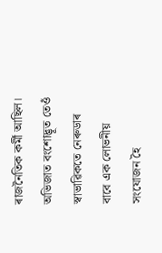ৰাজনৈতিক কর্মী আছিল। অভিজাত বংশোদ্ভূত তেওঁ স্বাভাৱিকতে নেৰুডাৰ বাবে এক লোভনীয় সংযোজন হৈ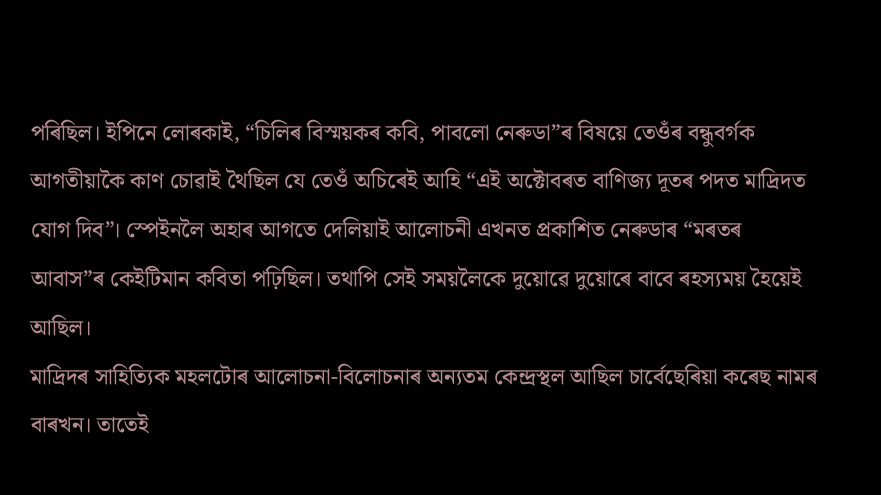পৰিছিল। ইপিনে লোৰকাই, “চিলিৰ বিস্ময়কৰ কবি, পাবলো নেৰুডা”ৰ বিষয়ে তেওঁৰ বন্ধুবৰ্গক আগতীয়াকৈ কাণ চোৱাই থৈছিল যে তেওঁ অচিৰেই আহি “এই অক্টোবৰত বাণিজ্য দূতৰ পদত মাদ্রিদত যোগ দিব”। স্পেইনলৈ অহাৰ আগতে দেলিয়াই আলোচনী এখনত প্ৰকাশিত নেৰুডাৰ “মৰতৰ আবাস”ৰ কেইটিমান কবিতা পঢ়িছিল। তথাপি সেই সময়লৈকে দুয়োৱে দুয়োৰে বাবে ৰহস্যময় হৈয়েই আছিল।
মাদ্রিদৰ সাহিত্যিক মহলটোৰ আলোচনা-বিলোচনাৰ অন্যতম কেন্দ্ৰস্থল আছিল চাৰ্বেছেৰিয়া কৰেছ নামৰ বাৰখন। তাতেই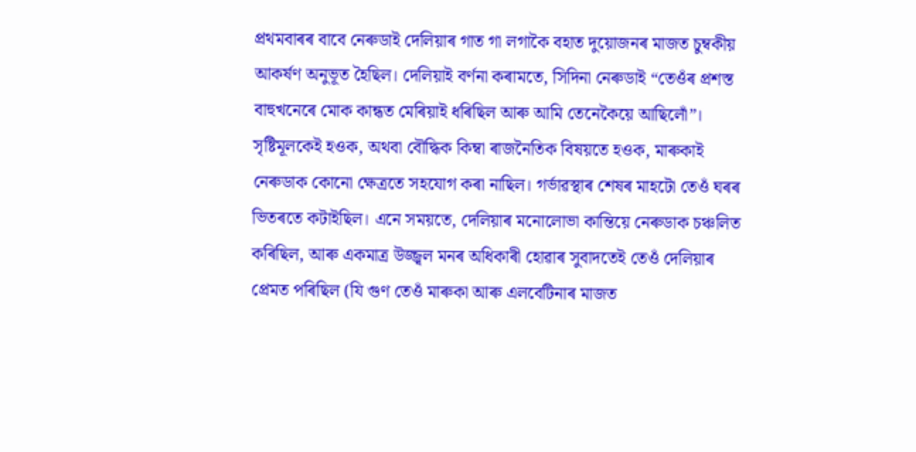প্ৰথমবাৰৰ বাবে নেৰুডাই দেলিয়াৰ গাত গা লগাকৈ বহাত দুয়োজনৰ মাজত চুম্বকীয় আকর্ষণ অনুভূত হৈছিল। দেলিয়াই বৰ্ণনা কৰামতে, সিদিনা নেৰুডাই “তেওঁৰ প্ৰশস্ত বাহুখনেৰে মোক কান্ধত মেৰিয়াই ধৰিছিল আৰু আমি তেনেকৈয়ে আছিলোঁ”। সৃষ্টিমূলকেই হওক, অথবা বৌদ্ধিক কিম্বা ৰাজনৈতিক বিষয়তে হওক, মাৰুকাই নেৰুডাক কোনো ক্ষেত্ৰতে সহযোগ কৰা নাছিল। গৰ্ভাৱস্থাৰ শেষৰ মাহটো তেওঁ ঘৰৰ ভিতৰতে কটাইছিল। এনে সময়তে, দেলিয়াৰ মনোলোভা কান্তিয়ে নেৰুডাক চঞ্চলিত কৰিছিল, আৰু একমাত্ৰ উজ্জ্বল মনৰ অধিকাৰী হোৱাৰ সুবাদতেই তেওঁ দেলিয়াৰ প্ৰেমত পৰিছিল (যি গুণ তেওঁ মাৰুকা আৰু এলবেটিনাৰ মাজত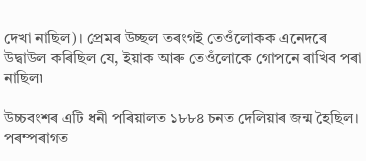দেখা নাছিল)। প্ৰেমৰ উচ্ছল তৰংগই তেওঁলোকক এনেদৰে উদ্বাউল কৰিছিল যে, ইয়াক আৰু তেওঁলোকে গোপনে ৰাখিব পৰা নাছিল৷

উচ্চবংশৰ এটি ধনী পৰিয়ালত ১৮৮৪ চনত দেলিয়াৰ জন্ম হৈছিল। পৰম্পৰাগত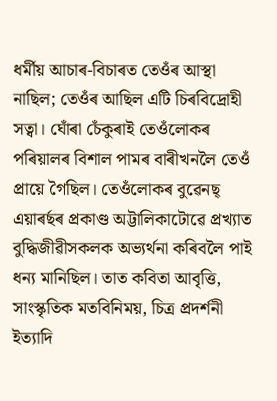ধৰ্মীয় আচাৰ-বিচাৰত তেওঁৰ আস্থা নাছিল; তেওঁৰ আছিল এটি চিৰবিদ্ৰোহী সত্বা। ঘোঁৰা চেঁকুৰাই তেওঁলোকৰ পৰিয়ালৰ বিশাল পামৰ বাৰীখনলৈ তেওঁ প্ৰায়ে গৈছিল। তেওঁলোকৰ বুৱেনছ্‌ এয়াৰৰ্ছৰ প্ৰকাণ্ড অট্টালিকাটোৱে প্ৰখ্যাত বুদ্ধিজীৱীসকলক অভ্যর্থনা কৰিবলৈ পাই ধন্য মানিছিল। তাত কবিতা আবৃত্তি, সাংস্কৃতিক মতবিনিময়, চিত্র প্রদর্শনী ইত্যাদি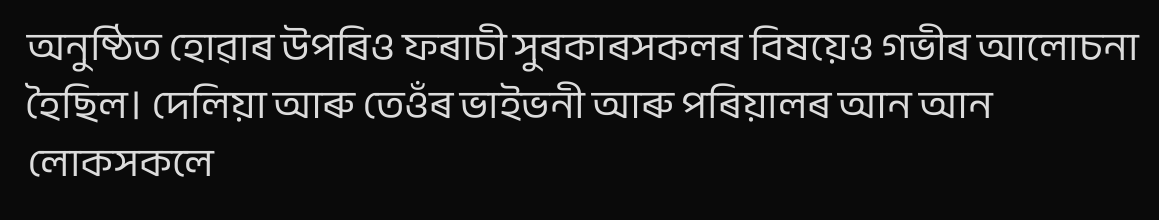অনুষ্ঠিত হোৱাৰ উপৰিও ফৰাচী সুৰকাৰসকলৰ বিষয়েও গভীৰ আলোচনা হৈছিল। দেলিয়া আৰু তেওঁৰ ভাইভনী আৰু পৰিয়ালৰ আন আন লোকসকলে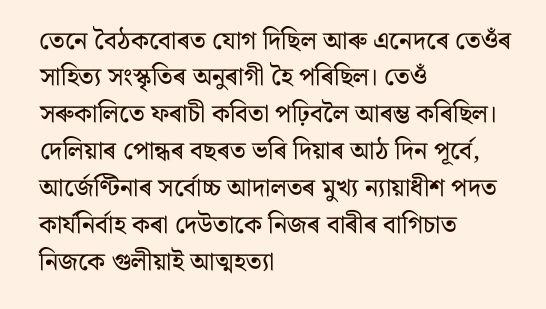তেনে বৈঠকবোৰত যোগ দিছিল আৰু এনেদৰে তেওঁৰ সাহিত্য সংস্কৃতিৰ অনুৰাগী হৈ পৰিছিল। তেওঁ সৰুকালিতে ফৰাচী কবিতা পঢ়িবলৈ আৰম্ভ কৰিছিল।
দেলিয়াৰ পোন্ধৰ বছৰত ভৰি দিয়াৰ আঠ দিন পূর্বে, আৰ্জেণ্টিনাৰ সৰ্বোচ্চ আদালতৰ মুখ্য ন্যায়াধীশ পদত কাৰ্যনিৰ্বাহ কৰা দেউতাকে নিজৰ বাৰীৰ বাগিচাত নিজকে গুলীয়াই আত্মহত্যা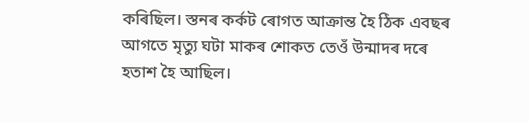কৰিছিল। স্তনৰ কৰ্কট ৰোগত আক্ৰান্ত হৈ ঠিক এবছৰ আগতে মৃত্যু ঘটা মাকৰ শোকত তেওঁ উন্মাদৰ দৰে হতাশ হৈ আছিল।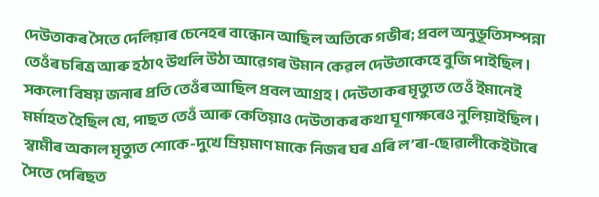দেউতাকৰ সৈতে দেলিয়াৰ চেনেহৰ বান্ধোন আছিল অতিকে গভীৰ; প্ৰবল অনুভূতিসম্পন্না তেওঁৰ চৰিত্ৰ আৰু হঠাৎ উথলি উঠা আৱেগৰ উমান কেৱল দেউতাকেহে বুজি পাইছিল। সকলো বিষয় জনাৰ প্ৰতি তেওঁৰ আছিল প্ৰবল আগ্রহ। দেউতাকৰ মৃত্যুত তেওঁ ইমানেই মর্মাহত হৈছিল যে, পাছত তেওঁ আৰু কেতিয়াও দেউতাকৰ কথা ঘূণাক্ষৰেও নুলিয়াইছিল।
স্বামীৰ অকাল মৃত্যুত শোকে-দুখে ম্রিয়মাণ মাকে নিজৰ ঘৰ এৰি ল’ৰা-ছোৱালীকেইটাৰে সৈতে পেৰিছত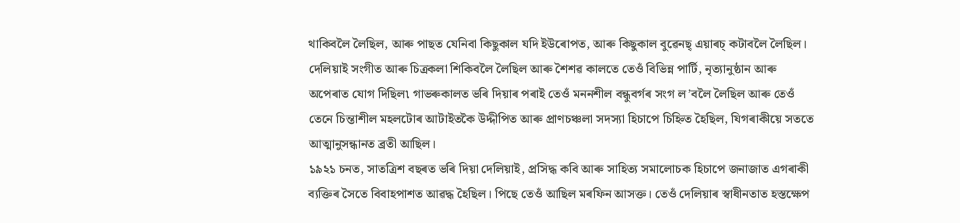থাকিবলৈ লৈছিল, আৰু পাছত যেনিবা কিছুকাল যদি ইউৰোপত, আৰু কিছুকাল বুৱেনছ্ এয়াৰচ্ কটাবলৈ লৈছিল। দেলিয়াই সংগীত আৰু চিত্ৰকলা শিকিবলৈ লৈছিল আৰু শৈশৱ কালতে তেওঁ বিভিন্ন পার্টি, নৃত্যানুষ্ঠান আৰু অপেৰাত যোগ দিছিল৷ গাভৰুকালত ভৰি দিয়াৰ পৰাই তেওঁ মননশীল বন্ধুবৰ্গৰ সংগ ল’বলৈ লৈছিল আৰু তেওঁ তেনে চিন্তাশীল মহলটোৰ আটাইতকৈ উদ্দীপিত আৰু প্ৰাণচঞ্চলা সদস্যা হিচাপে চিহ্নিত হৈছিল, যিগৰাকীয়ে সততে আত্মানুসন্ধানত ব্ৰতী আছিল।
১৯২১ চনত, সাতত্ৰিশ বছৰত ভৰি দিয়া দেলিয়াই, প্রসিদ্ধ কবি আৰু সাহিত্য সমালোচক হিচাপে জনাজাত এগৰাকী ব্যক্তিৰ সৈতে বিবাহপাশত আৱদ্ধ হৈছিল। পিছে তেওঁ আছিল মৰফিন আসক্ত। তেওঁ দেলিয়াৰ স্বাধীনতাত হস্তক্ষেপ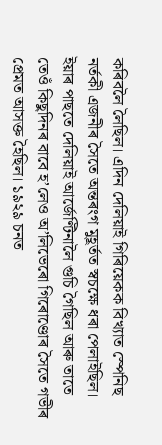কৰিবলৈ লৈছিল। এদিন দেলিয়াই গিৰিয়েকক বিখ্যাত স্পেনিছ নর্তকী এজনীৰ সৈতে অন্তৰংগ মুহূৰ্তত স্বচক্ষে ধৰা পেলাইছিল। ইয়াৰ পাছতে দেলিয়াই আর্জেণ্টিনালৈ গুচি গৈছিল আৰু তাতে তেওঁ কিছুদিনৰ বাবে হ’লেও অ’লিভেৰো গিৰোণ্ডোৰ সৈতে গভীৰ প্ৰেমত আসক্ত হৈছিল। ১৯২৯ চনত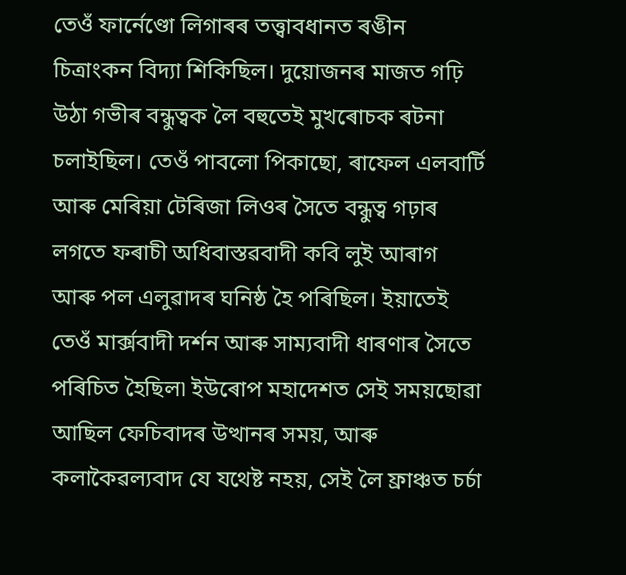তেওঁ ফাৰ্নেণ্ডো লিগাৰৰ তত্ত্বাবধানত ৰঙীন চিত্রাংকন বিদ্যা শিকিছিল। দুয়োজনৰ মাজত গঢ়ি উঠা গভীৰ বন্ধুত্বক লৈ বহুতেই মুখৰোচক ৰটনা চলাইছিল। তেওঁ পাবলো পিকাছো, ৰাফেল এলবাৰ্টি আৰু মেৰিয়া টেৰিজা লিওৰ সৈতে বন্ধুত্ব গঢ়াৰ লগতে ফৰাচী অধিবাস্তৱবাদী কবি লুই আৰাগ আৰু পল এলুৱাদৰ ঘনিষ্ঠ হৈ পৰিছিল। ইয়াতেই তেওঁ মার্ক্সবাদী দৰ্শন আৰু সাম্যবাদী ধাৰণাৰ সৈতে পৰিচিত হৈছিল৷ ইউৰোপ মহাদেশত সেই সময়ছোৱা আছিল ফেচিবাদৰ উত্থানৰ সময়, আৰু কলাকৈৱল্যবাদ যে যথেষ্ট নহয়, সেই লৈ ফ্ৰাঞ্চত চৰ্চা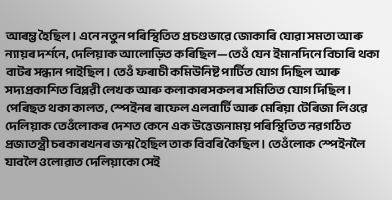আৰম্ভ হৈছিল। এনে নতুন পৰিস্থিতিত প্রচণ্ডভাৱে জোকাৰি যোৱা সমতা আৰু ন্যায়ৰ দৰ্শনে, দেলিয়াক আলোড়িত কৰিছিল—তেওঁ যেন ইমানদিনে বিচাৰি থকা বাটৰ সন্ধান পাইছিল। তেওঁ ফৰাচী কমিউনিষ্ট পাৰ্টিত যোগ দিছিল আৰু সদ্যপ্রকাশিত বিপ্লৱী লেখক আৰু কলাকাৰসকলৰ সমিতিত যোগ দিছিল।
পেৰিছত থকা কালত, স্পেইনৰ ৰাফেল এলবাৰ্টি আৰু মেৰিয়া টেৰিজা লিওৱে দেলিয়াক তেওঁলোকৰ দেশত কেনে এক উত্তেজনাময় পৰিস্থিতিত নৱগঠিত প্ৰজাতন্ত্ৰী চৰকাৰখনৰ জন্ম হৈছিল তাক বিবৰি কৈছিল। তেওঁলোক স্পেইনলৈ যাবলৈ ওলোৱাত দেলিয়াকো সেই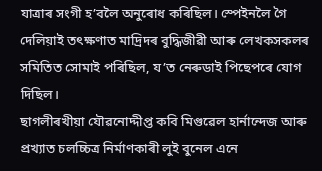যাত্ৰাৰ সংগী হ’বলৈ অনুৰোধ কৰিছিল। স্পেইনলৈ গৈ দেলিয়াই তৎক্ষণাত মাদ্রিদৰ বুদ্ধিজীৱী আৰু লেখকসকলৰ সমিতিত সোমাই পৰিছিল, য’ত নেৰুডাই পিছেপৰে যোগ দিছিল।
ছাগলীৰখীয়া যৌৱনোদ্দীপ্ত কবি মিগুৱেল হার্নান্দেজ আৰু প্ৰখ্যাত চলচ্চিত্র নিৰ্মাণকাৰী লুই বুনেল এনে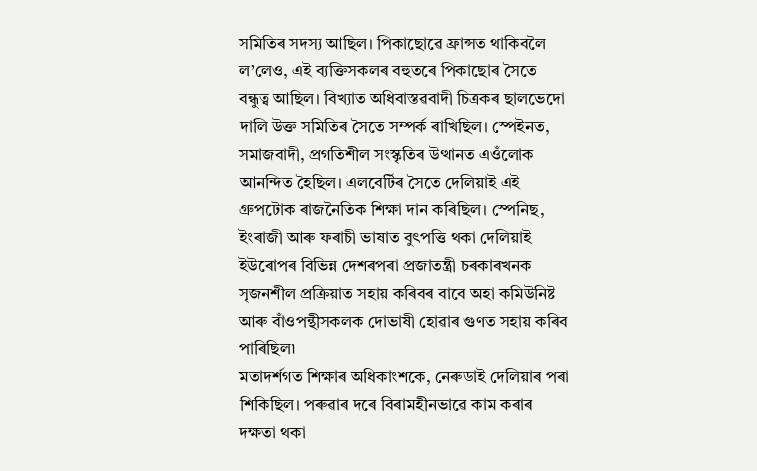সমিতিৰ সদস্য আছিল। পিকাছোৱে ফ্ৰান্সত থাকিবলৈ ল’লেও, এই ব্যক্তিসকলৰ বহুতৰে পিকাছোৰ সৈতে বন্ধুত্ব আছিল। বিখ্যাত অধিবাস্তৱবাদী চিত্ৰকৰ ছালভেদো দালি উক্ত সমিতিৰ সৈতে সম্পৰ্ক ৰাখিছিল। স্পেইনত, সমাজবাদী, প্রগতিশীল সংস্কৃতিৰ উত্থানত এওঁলোক আনন্দিত হৈছিল। এলবেৰ্টিৰ সৈতে দেলিয়াই এই গ্ৰুপটোক ৰাজনৈতিক শিক্ষা দান কৰিছিল। স্পেনিছ, ইংৰাজী আৰু ফৰাচী ভাষাত বুৎপত্তি থকা দেলিয়াই ইউৰোপৰ বিভিন্ন দেশৰপৰা প্ৰজাতন্ত্ৰী চৰকাৰখনক সৃজনশীল প্ৰক্ৰিয়াত সহায় কৰিবৰ বাবে অহা কমিউনিষ্ট আৰু বাঁওপন্থীসকলক দোভাষী হোৱাৰ গুণত সহায় কৰিব পাৰিছিল৷
মতাদৰ্শগত শিক্ষাৰ অধিকাংশকে, নেৰুডাই দেলিয়াৰ পৰা শিকিছিল। পৰুৱাৰ দৰে বিৰামহীনভাৱে কাম কৰাৰ দক্ষতা থকা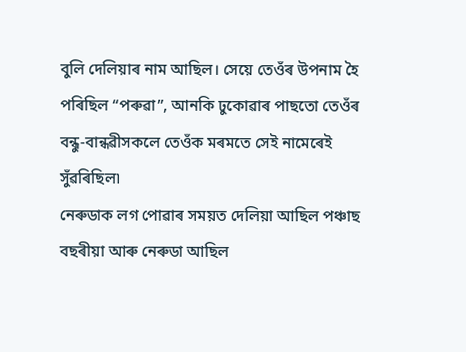বুলি দেলিয়াৰ নাম আছিল। সেয়ে তেওঁৰ উপনাম হৈ পৰিছিল “পৰুৱা”, আনকি ঢুকোৱাৰ পাছতো তেওঁৰ বন্ধু-বান্ধৱীসকলে তেওঁক মৰমতে সেই নামেৰেই সুঁৱৰিছিল৷
নেৰুডাক লগ পোৱাৰ সময়ত দেলিয়া আছিল পঞ্চাছ বছৰীয়া আৰু নেৰুডা আছিল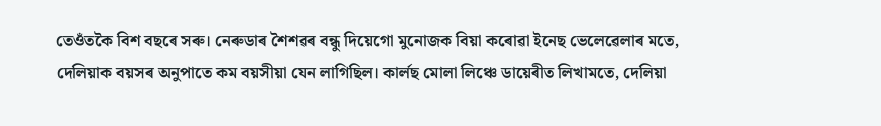তেওঁতকৈ বিশ বছৰে সৰু। নেৰুডাৰ শৈশৱৰ বন্ধু দিয়েগো মুনোজক বিয়া কৰোৱা ইনেছ ভেলেৱেলাৰ মতে, দেলিয়াক বয়সৰ অনুপাতে কম বয়সীয়া যেন লাগিছিল। কাৰ্লছ মোলা লিঞ্চে ডায়েৰীত লিখামতে, দেলিয়া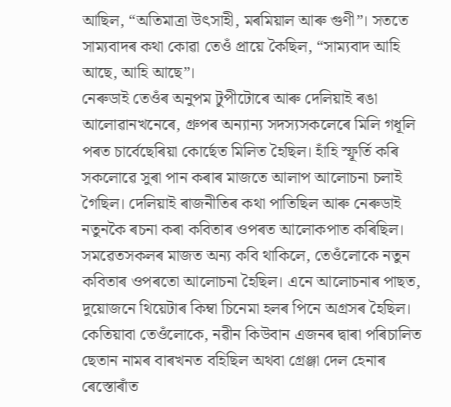আছিল, “অতিমাত্রা উৎসাহী, মৰমিয়াল আৰু গুণী”। সততে সাম্যবাদৰ কথা কোৱা তেওঁ প্ৰায়ে কৈছিল, “সাম্যবাদ আহি আছে, আহি আছে”।
নেৰুডাই তেওঁৰ অনুপম টুপীটোৰে আৰু দেলিয়াই ৰঙা আলোৱানখনেৰে, গ্ৰুপৰ অন্যান্য সদস্যসকলেৰে মিলি গধূলি পৰত চাৰ্বেছেৰিয়া কোৰ্ছেত মিলিত হৈছিল। হাঁহি স্ফূৰ্তি কৰি সকলোৱে সুৰা পান কৰাৰ মাজতে আলাপ আলোচনা চলাই গৈছিল। দেলিয়াই ৰাজনীতিৰ কথা পাতিছিল আৰু নেৰুডাই নতুনকৈ ৰচনা কৰা কবিতাৰ ওপৰত আলোকপাত কৰিছিল। সমৱেতসকলৰ মাজত অন্য কবি থাকিলে, তেওঁলোকে নতুন কবিতাৰ ওপৰতো আলোচনা হৈছিল। এনে আলোচনাৰ পাছত, দুয়োজনে থিয়েটাৰ কিম্বা চিনেমা হলৰ পিনে অগ্ৰসৰ হৈছিল। কেতিয়াবা তেওঁলোকে, নৱীন কিউবান এজনৰ দ্বাৰা পৰিচালিত ছেতান নামৰ বাৰখনত বহিছিল অথবা গ্রেঞ্জা দেল হেনাৰ ৰেস্তোৰাঁত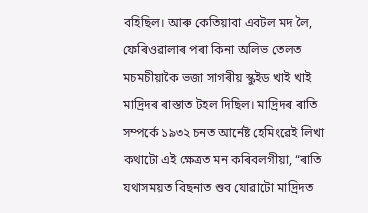বহিছিল। আৰু কেতিয়াবা এবটল মদ লৈ, ফেৰিওৱালাৰ পৰা কিনা অলিভ তেলত মচমচীয়াকৈ ভজা সাগৰীয় স্কুইড খাই খাই মাদ্রিদৰ ৰাস্তাত টহল দিছিল। মাদ্রিদৰ ৰাতি সম্পর্কে ১৯৩২ চনত আৰ্নেষ্ট হেমিংৱেই লিখা কথাটো এই ক্ষেত্ৰত মন কৰিবলগীয়া, “ৰাতি যথাসময়ত বিছনাত শুব যোৱাটো মাদ্রিদত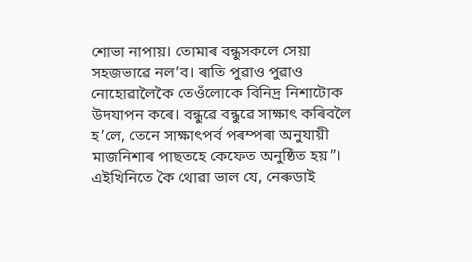শোভা নাপায়। তোমাৰ বন্ধুসকলে সেয়া সহজভাৱে নল’ব। ৰাতি পুৱাও পুৱাও নোহোৱালৈকৈ তেওঁলোকে বিনিদ্র নিশাটোক উদযাপন কৰে। বন্ধুৱে বন্ধুৱে সাক্ষাৎ কৰিবলৈ হ’লে, তেনে সাক্ষাৎপৰ্ব পৰম্পৰা অনুযায়ী মাজনিশাৰ পাছতহে কেফেত অনুষ্ঠিত হয়”।
এইখিনিতে কৈ থোৱা ভাল যে, নেৰুডাই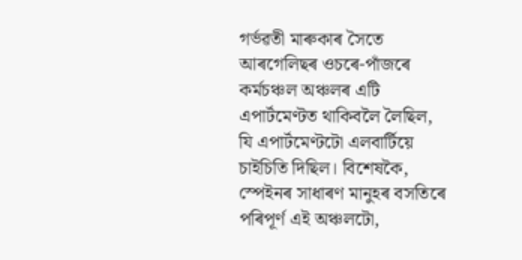গৰ্ভৱতী মাৰুকাৰ সৈতে আৰগেলিছৰ ওচৰে-পাঁজৰে কৰ্মচঞ্চল অঞ্চলৰ এটি এপার্টমেণ্টত থাকিবলৈ লৈছিল, যি এপার্টমেণ্টটো এলবার্টিয়ে চাইচিতি দিছিল। বিশেষকৈ, স্পেইনৰ সাধাৰণ মানুহৰ বসতিৰে পৰিপূৰ্ণ এই অঞ্চলটো,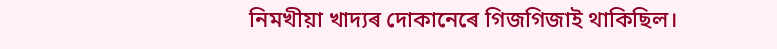নিমখীয়া খাদ্যৰ দোকানেৰে গিজগিজাই থাকিছিল।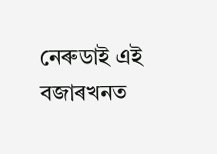নেৰুডাই এই বজাৰখনত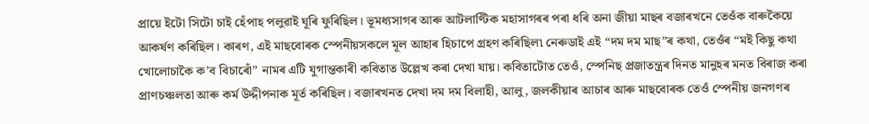প্ৰায়ে ইটো সিটো চাই হেঁপাহ পলুৱাই ঘূৰি ফুৰিছিল। ভূমধ্যসাগৰ আৰু আটলাণ্টিক মহাসাগৰৰ পৰা ধৰি অনা জীয়া মাছৰ বজাৰখনে তেওঁক বাৰুকৈয়ে আকৰ্ষণ কৰিছিল। কাৰণ, এই মাছবোৰক স্পেনীয়সকলে মূল আহাৰ হিচাপে গ্ৰহণ কৰিছিল৷ নেৰুডাই এই “দম দম মাছ”ৰ কথা, তেওঁৰ “মই কিছু কথা খোলোচাকৈ ক’ব বিচাৰোঁ” নামৰ এটি যুগান্তকাৰী কবিতাত উল্লেখ কৰা দেখা যায়। কবিতাটোত তেওঁ, স্পেনিছ প্ৰজাতন্ত্ৰৰ দিনত মানুহৰ মনত বিৰাজ কৰা প্ৰাণচঞ্চলতা আৰু কর্ম উদ্দীপনাক মূৰ্ত কৰিছিল। বজাৰখনত দেখা দম দম বিলাহী, আলু, জলকীয়াৰ আচাৰ আৰু মাছবোৰক তেওঁ স্পেনীয় জনগণৰ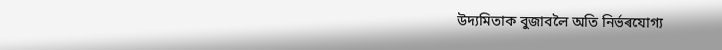উদ্যমিতাক বুজাবলৈ অতি নিৰ্ভৰযোগ্য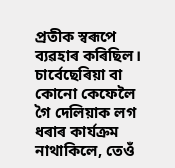প্রতীক স্বৰূপে ব্যৱহাৰ কৰিছিল।
চাৰ্বেছেৰিয়া বা কোনো কেফেলৈ গৈ দেলিয়াক লগ ধৰাৰ কাৰ্যক্ৰম নাথাকিলে, তেওঁ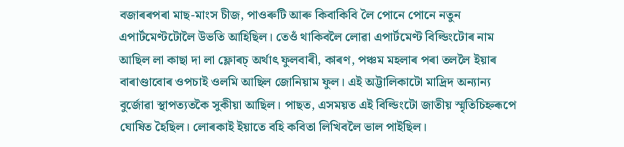বজাৰৰপৰা মাছ-মাংস চীজ, পাওৰুটি আৰু কিবাকিবি লৈ পোনে পোনে নতুন এপার্টমেণ্টটোলৈ উভতি আহিছিল। তেওঁ থাকিবলৈ লোৱা এপার্টমেণ্ট বিল্ডিংটোৰ নাম আছিল লা কাছা দা লা ফ্লোৰচ্ অৰ্থাৎ ফুলবাৰী, কাৰণ, পঞ্চম মহলাৰ পৰা তললৈ ইয়াৰ বাৰাণ্ডাবোৰ ওপচাই ওলমি আছিল জোনিয়াম ফুল। এই অট্টালিকাটো মাদ্রিদ অন্যান্য বুৰ্জোৱা স্থাপত্যতকৈ সুকীয়া আছিল। পাছত, এসময়ত এই বিল্ডিংটো জাতীয় স্মৃতিচিহ্নৰূপে ঘোষিত হৈছিল। লোৰকাই ইয়াতে বহি কবিতা লিখিবলৈ ভাল পাইছিল।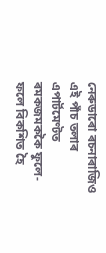নেৰুডাৰো ৰচনাৰাজিও এই পাঁচ তলাৰ এপার্টমেণ্টত ৰমকজমককৈ ফুলে-ফলে বিকশিত হৈ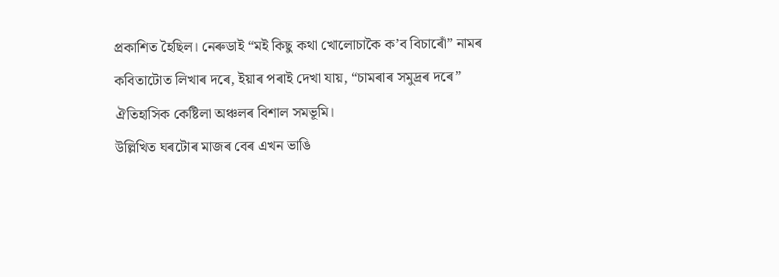প্ৰকাশিত হৈছিল। নেৰুডাই “ম‍ই কিছু কথা খোলোচাকৈ ক’ব বিচাৰোঁ” নামৰ কবিতাটোত লিখাৰ দৰে, ইয়াৰ পৰাই দেখা যায়, “চামৰাৰ সমুদ্ৰৰ দৰে” ঐতিহাসিক কেষ্টিলা অঞ্চলৰ বিশাল সমভূমি।‌
উল্লিখিত ঘৰটোৰ মাজৰ বেৰ এখন ভাঙি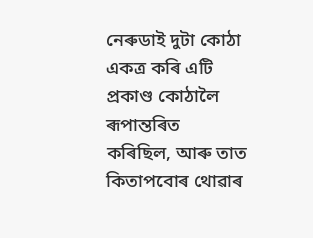নেৰুডাই দুটা কোঠা একত্ৰ কৰি এটি প্রকাণ্ড কোঠালৈ ৰূপান্তৰিত কৰিছিল, আৰু তাত কিতাপবোৰ থোৱাৰ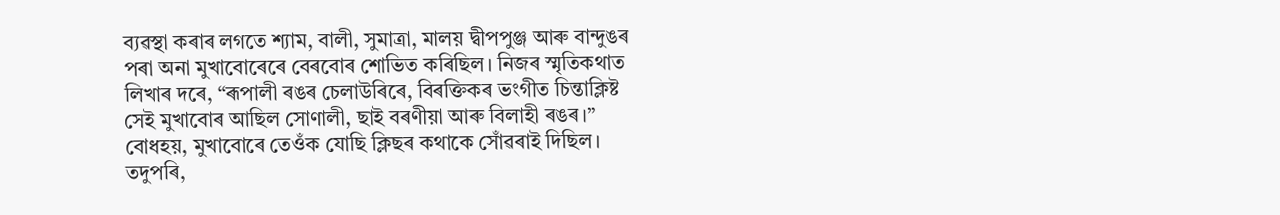ব্যৱস্থা কৰাৰ লগতে শ্যাম, বালী, সুমাত্রা, মালয় দ্বীপপুঞ্জ আৰু বান্দুঙৰ পৰা অনা মুখাবোৰেৰে বেৰবোৰ শোভিত কৰিছিল। নিজৰ স্মৃতিকথাত লিখাৰ দৰে, “ৰূপালী ৰঙৰ চেলাউৰিৰে, বিৰক্তিকৰ ভংগীত চিন্তাক্লিষ্ট সেই মুখাবোৰ আছিল সোণালী, ছাই বৰণীয়া আৰু বিলাহী ৰঙৰ।” বোধহয়, মুখাবোৰে তেওঁক যোছি ক্লিছৰ কথাকে সোঁৱৰাই দিছিল। তদুপৰি,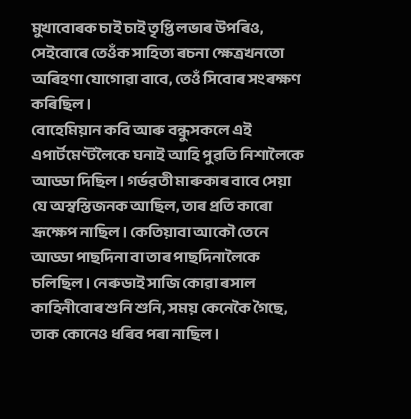মুখাবোৰক চাই চাই তৃপ্তি লভাৰ উপৰিও, সেইবোৰে তেওঁক সাহিত্য ৰচনা ক্ষেত্ৰখনতো অৰিহণা যোগোৱা বাবে, তেওঁ সিবোৰ সংৰক্ষণ কৰিছিল।
বোহেমিয়ান কবি আৰু বন্ধুসকলে এই এপার্টমেণ্টলৈকে ঘনাই আহি পুৱতি নিশালৈকে আড্ডা দিছিল। গৰ্ভৱতী মাৰুকাৰ বাবে সেয়া যে অস্বস্তিজনক আছিল, তাৰ প্ৰতি কাৰো ভ্ৰূক্ষেপ নাছিল। কেতিয়াবা আকৌ তেনে আড্ডা পাছদিনা বা তাৰ পাছদিনালৈকে চলিছিল। নেৰুডাই সাজি কোৱা ৰসাল কাহিনীবোৰ শুনি শুনি, সময় কেনেকৈ গৈছে, তাক কোনেও ধৰিব পৰা নাছিল।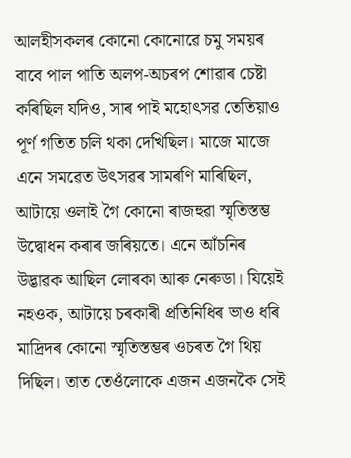আলহীসকলৰ কোনো কোনোৱে চমু সময়ৰ বাবে পাল পাতি অলপ-অচৰপ শোৱাৰ চেষ্টা কৰিছিল যদিও, সাৰ পাই মহোৎসৱ তেতিয়াও পূর্ণ গতিত চলি থকা দেখিছিল। মাজে মাজে এনে সমৱেত উৎসৱৰ সামৰণি মাৰিছিল, আটায়ে ওলাই গৈ কোনো ৰাজহুৱা স্মৃতিস্তম্ভ উদ্বোধন কৰাৰ জৰিয়তে। এনে আঁচনিৰ উদ্ভাৱক আছিল লোৰকা আৰু নেৰুডা। যিয়েই নহওক, আটায়ে চৰকাৰী প্ৰতিনিধিৰ ভাও ধৰি মাদ্রিদৰ কোনো স্মৃতিস্তম্ভৰ ওচৰত গৈ থিয় দিছিল। তাত তেওঁলোকে এজন এজনকৈ সেই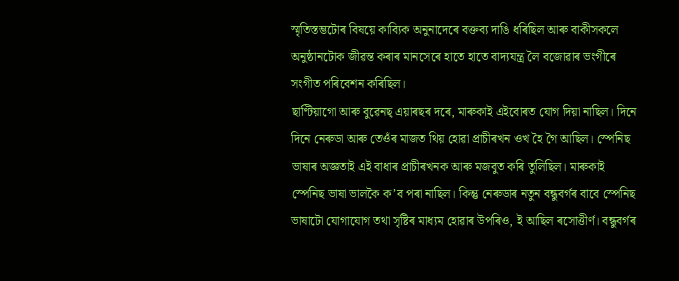স্মৃতিস্তম্ভটোৰ বিষয়ে কাব্যিক অনুনাদেৰে বক্তব্য দাঙি ধৰিছিল আৰু বাকীসকলে অনুষ্ঠানটোক জীৱন্ত কৰাৰ মানসেৰে হাতে হাতে বাদ্যযন্ত্ৰ লৈ বজোৱাৰ ভংগীৰে সংগীত পৰিবেশন কৰিছিল।
ছাণ্টিয়াগো আৰু বুৱেনছ্ এয়াৰছৰ দৰে, মাৰুকাই এইবোৰত যোগ দিয়া নাছিল। দিনে দিনে নেৰুডা আৰু তেওঁৰ মাজত থিয় হোৱা প্ৰাচীৰখন ওখ হৈ গৈ আছিল। স্পেনিছ ভাষাৰ অজ্ঞতাই এই বাধাৰ প্ৰাচীৰখনক আৰু মজবুত কৰি তুলিছিল। মাৰুকাই স্পেনিছ ভাষা ভালকৈ ক’ব পৰা নাছিল। কিন্তু নেৰুডাৰ নতুন বন্ধুবৰ্গৰ বাবে স্পেনিছ ভাষাটো যোগাযোগ তথা সৃষ্টিৰ মাধ্যম হোৱাৰ উপৰিও, ই আছিল ৰসোত্তীর্ণ। বন্ধুবৰ্গৰ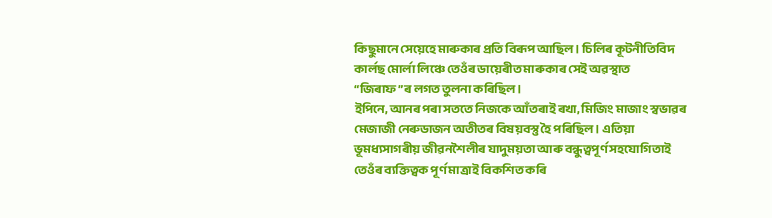কিছুমানে সেয়েহে মাৰুকাৰ প্ৰতি বিৰূপ আছিল। চিলিৰ কূটনীতিবিদ কার্লছ মোর্লা লিঞ্চে তেওঁৰ ডায়েৰীত মাৰুকাৰ সেই অৱস্থাত “জিৰাফ”ৰ লগত তুলনা কৰিছিল।
ইপিনে, আনৰ পৰা সততে নিজকে আঁতৰাই ৰখা, মিজিং মাজাং স্বভাৱৰ মেজাজী নেৰুডাজন অতীতৰ বিষয়বস্তু হৈ পৰিছিল। এতিয়া ভূমধ্যসাগৰীয় জীৱনশৈলীৰ যাদুময়তা আৰু বন্ধুত্বপূৰ্ণ সহযোগিতাই তেওঁৰ ব্যক্তিত্বক পূর্ণ মাত্রাই বিকশিত কৰি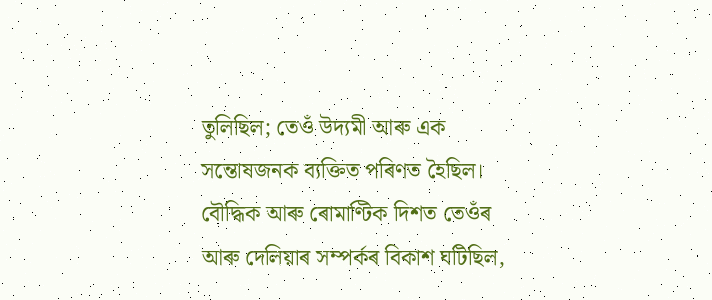তুলিছিল; তেওঁ উদ্যমী আৰু এক সন্তোষজনক ব্যক্তিত পৰিণত হৈছিল। বৌদ্ধিক আৰু ৰোমাণ্টিক দিশত তেওঁৰ আৰু দেলিয়াৰ সম্পৰ্কৰ বিকাশ ঘটিছিল,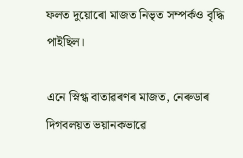ফলত দুয়োৰো মাজত নিভৃত সম্পৰ্কও বৃদ্ধি পাইছিল।

এনে স্নিগ্ধ বাতাৱৰণৰ মাজত, নেৰুডাৰ দিগবলয়ত ভয়ানকভাৱে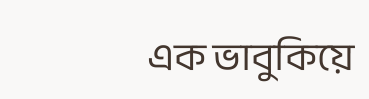এক ভাবুকিয়ে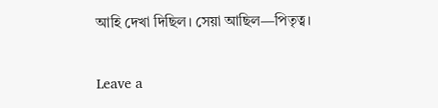আহি দেখা দিছিল। সেয়া আছিল—পিতৃত্ব।

Leave a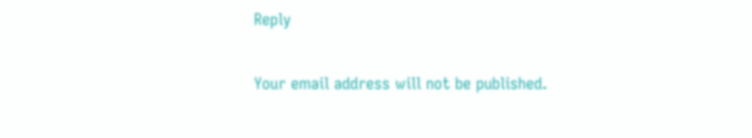Reply

Your email address will not be published.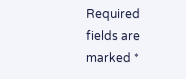Required fields are marked *